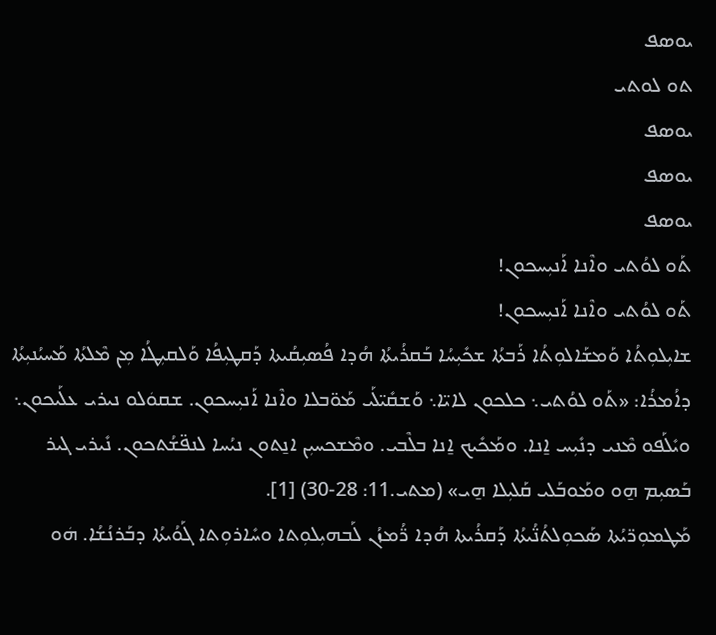ܝܘܣܦ
ܬܘ ܠܘܬܝ
ܝܘܣܦ
ܝܘܣܦ
ܝܘܣܦ
ܬܰܘ ܠܘܳܬܝ ܘܐܶܢܐ ܐܰܢܝܼܚܟܘܢ!
ܬܰܘ ܠܘܳܬܝ ܘܐܶܢܐ ܐܰܢܝܼܚܟܘܢ!
ܫܐܝܼܠܘܼܬܳܐ ܘܰܡܫܰܐܠܘܼܬܳܐ ܪܰܒܬܳܐ ܫܟܺܝܼܚܳܐ ܒܰܩܪܳܝܬܳܐ ܗܳܕܐ ܦܳܣܝܼܩܳܝܬܐ ܕܰܩܛܝܼܦܳܐ ܘܰܠܩܝܼܛܳܐ ܡܼܢ ܡܶܠܬܳܐ ܡܰܚܝܳܢܝܼܬܳܐ ܕܐܳܡܪܳܐ: «ܬܰܘ ܠܘܳܬܝ܆ ܟܠܟܘܢ ܠܐܝ̈ܐ܆ ܘܰܫܩܺܝ̈ܠܰܝ ܡܰܘ̈ܒܠܐ ܘܐܶܢܐ ܐܰܢܝܼܚܟܘܢ. ܫܩܘܿܠܘ ܢܝܪܝ ܥܠܰܝܟܘܢ܆ ܘܝܺܠܰܦܘ ܡܶܢܝ ܕܢܺܝܼܚ ܐ̱ܢܐ. ܘܡܰܟܺܝܟ ܐ̱ܢܐ ܒܠܶܒܝ. ܘܡܶܫܟܚܝܼܢ ܐܢ̱ܬܘܢ ܢܝܳܚܐ ܠܢܦ̈ܫܳܬܟܘܢ. ܢܺܝܪܝ ܓܝܪ ܒܰܣܝܼܡ ܗ̱ܘ ܘܡܰܘܒܰܠܝ ܩܰܠܝܼܠܐ ܗ̱ܝ» (ܡܬܝ.11: 28-30) [1].
ܡܰܛܡܘܼܪ̈ܝܳܬܐ ܣܰܟܘܼܠܬܳܢ̈ܳܝܬܳܐ ܕܰܩܪܳܝܬܐ ܗܳܕܐ ܪ̈ܳܡܙܳܢ ܠܰܒܗܝܼܠܘܼܬܐ ܘܚܺܐܪܘܼܬܐ ܓܰܘܳܝܬܳܐ ܕܒܰܪܢܳܫܳܐ. ܗܿܘ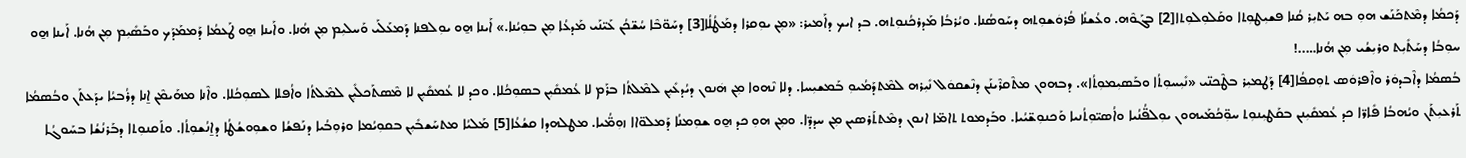ܕܰܟܡܳܐ ܕܡܶܬܟܰܢܰܫ ܗܘܼ ܒܗ ܝܰܬܝܼܪ ܩܳܢܐ ܦܫܝܼܛܘܼܬܐ ܘܩܰܠܘܼܠܘܼܬܐ[2] ܒܓܰܘܶܗ. ܘܥܳܫܢܳܐ ܦܳܪܘܿܫܘܼܬܗ ܕܚܰܘܣܳܢܐ. ܘܝܳܪܒܳܐ ܡܰܕܪܟܳܢܘܼܬܗ. ܒܕ ܐܝܟ ܕܐܰܡܝܪ: «ܡܼܢ ܝܘܼܩܪܐ ܕܡܰܛܳܠܳܐ[3] ܕܚܰܘ̈ܒܶܐ ܚܳܫ̈ܟܳܢ ܥܰܝ̈ܢܰܝ ܡܰܕܥܳܐ ܡܼܢ ܒܘܼܝܳܢܐ.» ܐܰܝܢܐ ܗ̱ܘ ܝܘܼܠܦܢܐ ܕܰܡܥܰܠܰܝ ܘܰܚܠܝܼܡ ܡܼܢ ܗܳܢܐ. ܘܐܰܝܢܐ ܗ̱ܘ ܛܰܥܡܳܐ ܕܰܡܡܰܕܰܟ ܘܒܰܣܺܝܼܡ ܡܼܢ ܗܳܢܐ. ܐܰܝܢܐ ܗ̱ܘ ܚܘܼܒܳܐ ܕܚܰܬܺܝܼܬ ܘܪܝܼܫܳܝ ܡܼܢ ܗܳܢܐ…..!
ܒܳܣܡܳܐ ܕܐܶܒܕܘܿܪ ܘܐܶܦܪܘܿܣ ܬܘܼܩܦܳܐ[4] ܕܰܛܡܝܼܪ ܒܛܶܟܢ̈ܝ «ܢܺܝܼܚܘܼܬܳܐ ܘܒܰܣܝܼܡܘܼܬܳܐ». ܕܒܗܘܢ ܡܬܶܩܪܶܝܢܰܢ ܕܢܶܫܩܘܿܠ ܢܺܝܼܪܗ ܠܡܶܬܕܰܡܳܝܘܼ ܒܰܡܫܝܼܚܐ. ܕܠܐ ܢܶܗܘܐ ܡܼܢ ܗܿܢܘܢ ܕܝܳܕܥܺܝܼܢ ܠܡܶܠܬܳܐ ܒܪܰܡ ܠܐ ܥܳܡܩܺܝܼܢ ܒܣܘܼܟܳܠܐ. ܘܟܕ ܠܐ ܥܳܡܩܺܝܼܢ ܠܐ ܡܶܣܬܰܟܠܺܝܼܢ ܠܡܶܠܬܳܐ ܘܐܳܦܠܐ ܠܣܘܼܟܳܠܐ. ܘܐܶܢܐ ܡܗܰܝܡܶܢ ܐ̱ܢܐ ܕܪܳܒܝܳܐ ܝܕܰܥܬܰܢ ܘܒܳܣܡܳܐ ܬܰܪܥܝܼܬܰܢ ܘܝܳܗܒܳܐ ܦܺܐܪ̈ܐ ܟܕ ܥܳܡܩܺܝܼܢܢ ܒܩܰܛܝܼܢܘܼܬ ܚܘܼ̈ܟܳܡܰܝܗܘܢ ܝܘܼܠܦ̈ܳܢܳܝܐ ܘܐܳܣܝ̈ܘܼܬܳܢܝܐ ܘܰܟܢܘܼܫ̈ܝܳܝܐ. ܘܒܰܕܡܘܬ ܬܐܡ̈ܐ ܐܢܘܢ ܕܡܶܬܬܰܪܣܝܢ ܡܼܢ ܚܕܕ̈ܐ. ܘܡܼܢ ܗܘܼ ܟܕ ܗ̱ܘ ܫܘܼܡܢܳܐ ܕܰܡܠܘ̈ܐܐ ܙܘܼܡ̈ܳܝܐ. ܡܛܠܗܕܐ ܩܫܳܥܳܐ[5] ܡܰܠܝܳܐ ܡܬܚܰܫܒܺܝܼܢ ܒܩܘܼܝܳܡܐ ܘܪܘܼܒܳܝܐ ܕܢܰܦܫܳܐ ܘܫܘܼܘܫܳܛܳܐ ܕܐ̱ܢܳܫܘܼܬܳܐ. ܘܬܰܩܢܘܼܬܐ ܕܒܰܪܢܳܫܳܐ ܒܚܰܘܓܳܐ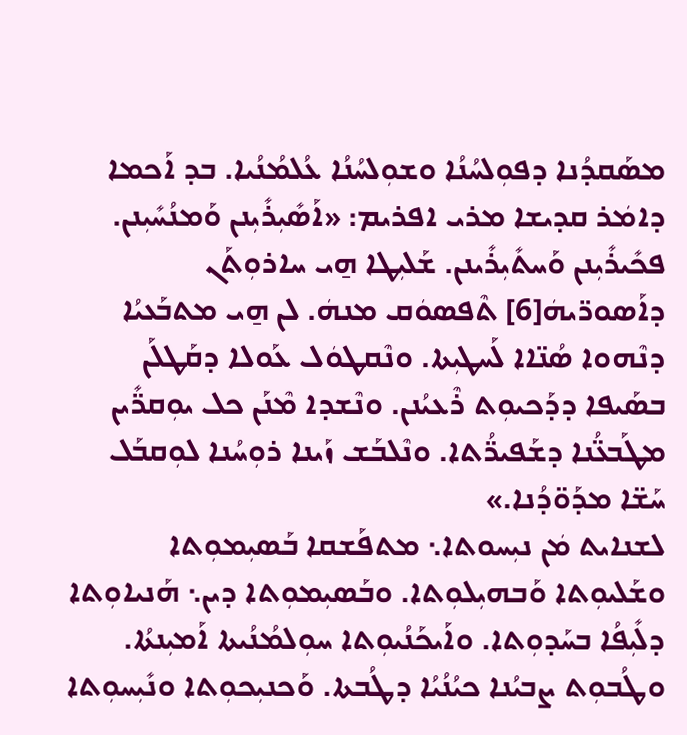ܡܣܰܩܕܳܢܐ ܕܦܘܼܠܚܳܢܳܐ ܘܫܘܼܠܚܳܢܳܐ ܥܳܠܡܳܢܳܝܐ. ܒܕ ܐܰܟܡܐ ܕܐܡܿܪ ܩܕܝܫܐ ܡܪܝ ܐܦܪܝܡ: «ܐܰܣܺܝܼܪܺܝܼܢܢ ܘܰܡܢܳܚܺܝܼܢܢ. ܦܟܺܝܪܺܝܼܢܢ ܘܰܚܬܺܝܼܪܺܝܢܢ. ܫܰܠܝܼܛܐ ܗ̱ܝ ܚܐܪܘܼܬܰܢ ܕܐܰܣܘܪ̈ܝܗܿ[6] ܬܶܦܣܘܿܩ ܡܢܗܿ. ܠܢ ܗ̱ܝ ܡܬܒܰܥܝܳܐ ܕܢܶܗܘܐ ܣܳܢ̈ܐܐ ܠܰܚܛܝܼܬܐ. ܘܢܶܩܛܘܿܠ ܥܰܘܠܐ ܕܩܰܛܠܰܢ ܒܣܰܝܦܐ ܕܕܰܟܝܘܼܬ ܪܶܥܝܳܢܢ. ܘܢܶܫܕܐ ܡܶܢܰܢ ܟܠ ܝܘܼܩܪ̈ܺܝܢ ܡܛܰܒܥ̈ܳܢܐ ܕܫܰܦܝܪ̈ܳܬܐ. ܘܢܶܠܒܰܫ ܙܰܝܢܐ ܪܘܼܚܳܢܐ ܠܘܼܩܒܰܠ ܚܰܫ̈ܐ ܡܕܰܘ̈ܕܳܢܐ.»
ܠܫܢܐܝܬ ܡܿܢ ܢܝܼܚܘܬܐ܆ ܡܬܦܰܫܩܐ ܒܰܣܝܼܡܘܼܬܐ ܘܫܰܠܝܘܼܬܐ ܘܰܒܗܝܼܠܘܼܬܐ. ܘܒܰܣܝܼܡܘܼܬܐ ܕܝܢ܆ ܗܰܢܝܐܘܼܬܐ ܕܠܺܝܼܦܳܐ ܒܚܰܕܘܼܬܐ. ܘܐܰܝܟܰܢܳܝܘܼܬܐ ܚܘܼܠܡܳܢܳܝܬܐ ܐܰܡܝܼܢܬܳܐ. ܘܛܳܒܘܼܬ ܨܒܝܳܢܐ ܟܝܳܢܳܝܳܐ ܕܛܳܒܬܐ. ܘܰܟܢܝܼܟܘܼܬܐ ܘܢܺܝܼܚܘܼܬܐ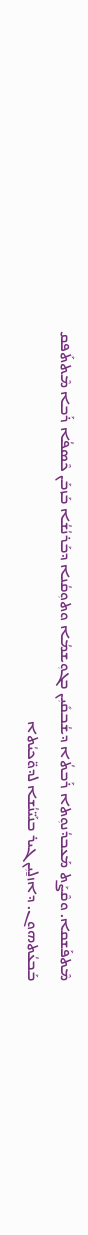ܡܶܬܦܰܫܩܐ. ܘܩܶܨܰܬ ܡܰܥܒܕܳܢܘܼܬܐ ܪܰܒܬܳܐ ܕܫܳܒܩܺܝܼܢ ܒܓܘܼܫܡܳܐ ܘܬܘܼܩܳܢܐ ܕܒܰܪܢܳܫܳܐ ܒܰܙܒܰܢ ܟܶܣܦܳܐ ܪܰܒܐ ܡܶܬܬܰܦܩ ܒܰܒܥܳܬܗܘܢ. ܕܐܙܠ̱ܝܼܢ ܓܝܪ ܒܢܰܝ̈ܢܳܫܐ ܠܕܘ̈ܟܝܳܬܐ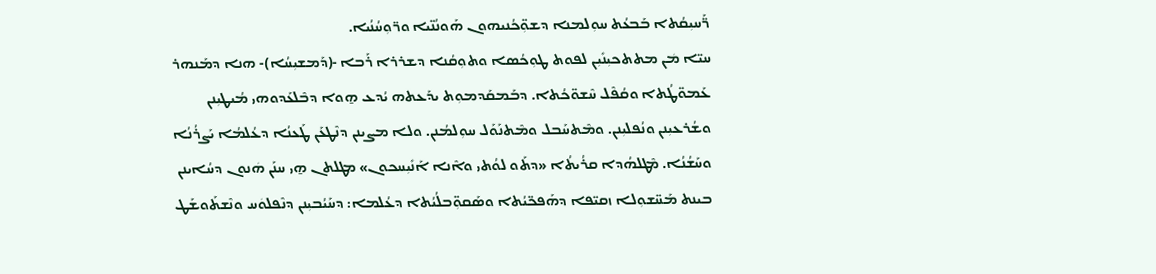ܪ̈ܰܚܝܼܩܳܬܐ ܒܰܒܥܳܬ ܚܘܼܠܡܢܐ ܕܫܘܼ̈ܟܳܢܝܗܘܢ ܗܰܘܢܳܢ̈ܝܐ ܘܪ̈ܘܼܚܳܢܳܝܐ.
ܚܝ̈ܐ ܡܿܢ ܡܬܬܟܝܼܢܺܝܼܢ ܠܦܘܬ ܛܘܼܟܳܣܐ ܘܬܘܼܩܳܢܐ ܕܫܪܪܐ ܪܰܒܐ -(ܕܰܡܫܝܼܚܳܐ)- ܗܢܐ ܕܡܰܢܗܪ ܥܰܡܘ̈ܛܳܬܐ ܘܩܳܦܶܠ ܚܶܫܘ̈ܟܳܬܐ. ܕܒܰܡܩܰܕܡܘܼܬ ܝܕܰܥܬܗ ܝܳܕܥ ܗ̱ܘܐ ܕܒܶܠܥܰܕܘܗܝ ܡܳܝܛܝܼܢܢ ܘܫܳܪܥܝܼܢܢ ܘܢܳܦܠܝܼܢܢ. ܘܡܶܬܚܰܒܠ ܘܡܶܬܢܰܘܰܠ ܚܘܼܠܡܳܢܢ. ܘܠܐ ܡܨܝܢܢ ܕܢܶܛܥܰܢ ܛܰܥܢܳܐ ܕܥܳܠܡܳܐ ܝܰܨܪܳܢܳܐ ܘܚܰܫܳܢܳܐ. ܡܶܛܠܗܳܕܐ ܩܪܳܝܬܳܐ «ܕܬܰܘ ܠܘܳܬܝ ܘܐܶܢܐ ܐܰܢܺܝܼܚܟܘܢ» ܡܛܠܬܢ ܗ̱ܝ ܚܢܰܢ ܗܿܢܘܢ ܕܚܳܐܝܢܢ ܒܝܢܬ ܡܰܚ̈ܫܘܼܠܐ ܙܩܝ̈ܦܐ ܕܗܰܦܟ̈ܝܳܬܐ ܘܣܰܩܘܼ̈ܒܠܳܝܳܬܐ ܕܥܳܠܡܐ: ܕܚܰܝܳܒܝܼܢܢ ܕܢܶܦܠܘܿܚ ܘܢܶܫܬܰܘܫܰܛ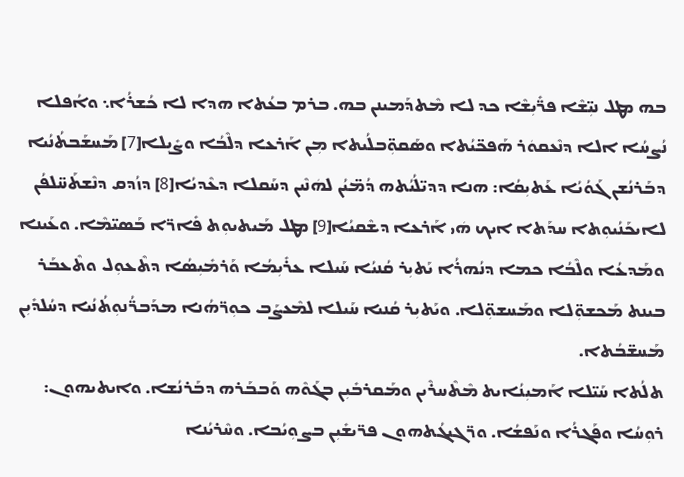ܒܗ ܡܛܠ ܢܝܼ̈ܫܶܐ ܦܪ̈ܺܝܼܫܶܐ ܟܕ ܠܐ ܡܶܬܕܰܡܝܢܢ ܒܗ. ܒܪܡ ܒܥܳܬܐ ܗܕܐ ܠܐ ܟܳܫܪܳܐ܆ ܘܐܳܦܠܐ ܢܳܨܚܳܐ ܐܠܐ ܕܢܶܥܩܘܿܪ ܗܰܦܟ̈ܝܳܬܐ ܘܣܰܩܘܼ̈ܒܠܳܝܬܐ ܡܼܢ ܐܰܪܥܐ ܕܠܶܒܳܐ ܘܨܺܝܼܠܐ[7] ܡܰܚܫܰܒܬܳܢܳܝܐ ܕܒܰܪܢܳܫܢ ܓܰܘܳܝܳܐ ܥܰܬܝܼܩܳܐ: ܗܢܐ ܕܕܝ̈ܠܳܝܳܬܗ ܕܳܡ̈ܝܳܢ ܠܗܿܢܶܝܢ ܕܚܰܩܠܐ ܕܥܶܕܝܳܐ[8] ܕܙܳܕܩ ܕܢܶܫܬܰܚ̈ܠܦܳܢ ܠܐܝܟܰܢܳܝܘܼܬܐ ܚܕܰܬܐ ܐܝܟ ܗܿܝ ܐܰܪܥܐ ܕܫܶܩܝܳܐ[9] ܡܛܠ ܡܰܝܬܝܘܼܬ ܦܺܐܪ̈ܐ ܒܰܣܝ̈ܡܶܐ. ܘܥܰܝܢܐ ܘܡܰܕܥܳܐ ܘܠܶܒܳܐ ܟܡܐ ܕܢܳܗܪܳܐ ܝܰܬܝܼܪ ܩܳܢܝܳܐ ܚܰܝܠܐ ܥܪܺܝܼܡܳܐ ܘܰܪܡܺܝܼܣܳܐ ܕܬܶܥܘܼܠ ܘܬܶܥܒܰܪ ܒܝܢܬ ܡܰܟܫܘܼ̈ܠܐ ܘܡܰܚܫܘܼ̈ܠܐ. ܘܝܰܬܝܼܪ ܩܳܢܝܐ ܚܰܝܠܐ ܠܡܶܥܨܰܒ ܟܘܼܪ̈ܗܳܢܐ ܡܕܰܒܪ̈ܳܢܘܼܬܳܢܳܝܐ ܕܚܳܠܕܺܝܼܢ ܡܰܚܫ̈ܒܳܬܐ.
ܬܠܳܬܐ ܚܰܝ̈ܠܐ ܐܰܡܝܼܢܳܐܝܬ ܡܶܬܶܚܪܶܝܢ ܘܡܰܩܪܒܺܝܼܢ ܒܓܰܘܶܗ ܘܰܒܒܰܪܗ ܕܒܰܪܢܳܫܐ. ܘܐܝܬܝܗܘܢ: ܪܘܼܚܳܐ ܘܦܰܓܪܳܐ ܘܢܰܦܫܳܐ. ܘܪ̈ܓܝܓܳܬܗܘܢ ܦܪ̈ܝܫܺܝܼܢ ܒܨܘܼܝܳܒܐ. ܘܚܶܪܝܳܢܐ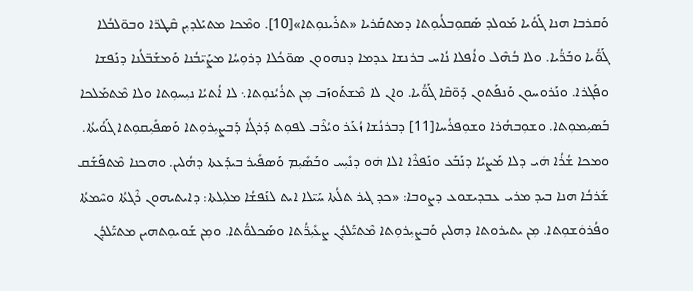ܘܰܩܪܒܐ ܗܢܐ ܓܰܘܳܝܐ ܡܰܘܠܕ ܣܰܩܘܼܒܠܳܝܘܼܬܐ ܕܡܬܩܰܪܝܐ «ܬܪܰܝܢܘܼܬܐ»[10]. ܘܡܶܟܐ ܡܬܝܰܠܕܝܼܢ ܩܶܛܪ̈ܐ ܘܒܘ̈ܠܒܳܠܐ ܓܰܘ̈ܳܝܐ ܘܒܰܪ̈ܳܝܐ. ܘܠܐ ܒܳܗܶܠ ܘܐܳܦܠܐ ܢܳܐܚ ܒܪܢܫܐ ܥܕܡܐ ܕܢܗܘܘܢ ܣܘ̈ܟܳܠܐ ܕܪܘܼܚܳܐ ܡܨܰܝ̈ܒܳܢܐ ܘܰܡܫܰܒ̈ܠܳܢܐ ܕܢܰܦܫܐ ܘܦܰܓܪܐ. ܘܢܰܪܘܚܘܢ ܘܰܢܦܰܬܘܢ ܕܰܘ̈ܩܶܐ ܓܰܘ̈ܳܝܐ. ܘܐܢ ܠܐ ܡܶܫܬܰܘܙܰܒ ܡܼܢ ܬܪܳܝܳܢܘܼܬܐ܆ ܠܐ ܐܳܬܝܳܐ ܢܝܼܚܘܼܬܐ ܘܠܐ ܡܶܬܡܰܠܟܐ ܒܰܣܝܼܡܘܼܬܐ. ܘܫܘܼܒܗܳܪܐ ܘܫܘܼܦܪܳܚܐ[11] ܕܒܪܢܳܫܐ ܙܳܥܰܪ ܘܝܳܪܶܒ ܠܦܘܼܬ ܕܰܪܓܳܐ ܕܰܒܨܝܼܪܘܼܬܐ ܘܰܣܦܺܝܼܩܘܼܬܐ ܓܰܘܳܝܬܳܐ. ܘܡܟܐ ܫܳܪܳܐ ܗܿܝ ܕܠܐ ܡܰܨܝܳܐ ܕܢܰܒܰܥ ܘܢܰܦܪܶܐ ܐܠܐ ܗܿܘ ܕܢܺܝܼܚ ܘܒܰܣܺܝܼܡ ܘܰܣܦܺܝܪ ܒܝܕܰܥܬܐ ܕܗܳܠܝܢ. ܘܗܟܢܐ ܡܶܬܦܰܫܰܩ ܫܰܪܒܳܐ ܗܢܐ ܒܝܕ ܡܪܝ ܥܒܕܝܫܘܥ ܕܨܘܒܐ: «ܟܕ ܓܝܪ ܬܠܳܬܐ ܚܰܝ̈ܠܐ ܐܝܬ ܠܢܰܦܫܳܐ ܡܠܝܼܠܬܐ: ܕܐܝܬܝܗܘܢ ܪܶܓܬܳܐ ܘܚܶܡܬܳܐ ܘܦܳܪܘܿܫܘܼܬܐ. ܡܼܢ ܝܬܝܪܘܬܐ ܕܗܠܝܢ ܘܰܒܨܝܼܪܘܼܬܐ ܡܶܬܝ̈ܰܠܕܳܢ ܨܥܺܝܼܪ̈ܳܬܐ ܘܣܰܟܠܘ̈ܳܬܐ. ܘܡܼܢ ܫܰܘܝܘܼܬܗܝܢ ܡܬܝ̈ܰܠܕܳܢ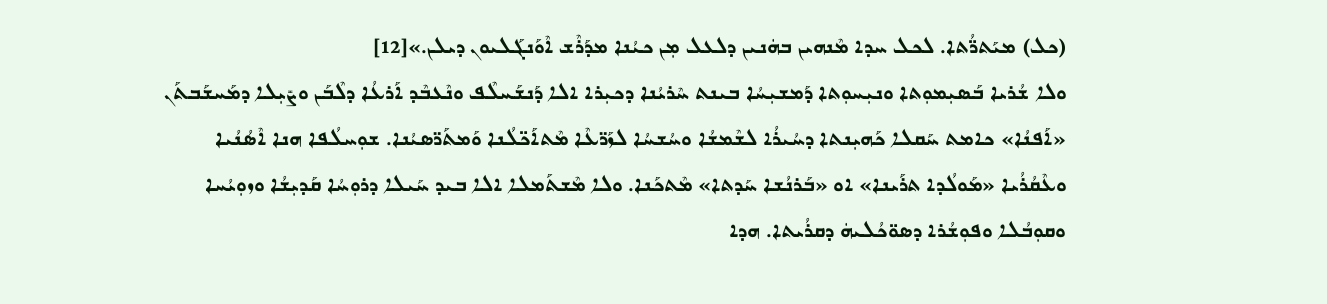(ܟܠ) ܡܝܰܬܪ̈ܳܬܐ. ܠܟܠ ܚܕܐ ܡܶܢܗܝܢ ܒܗܿܢܝܢ ܕܠܥܠ ܡܼܢ ܟܝܳܢܐ ܡܕܰܪܶܫ ܐܶܘܰܢܓܰܠܝܘܢ ܕܝܠܢ.»[12]
ܘܠܐ ܫܳܪܝܐ ܒܰܣܝܼܡܘܼܬܐ ܘܢܝܼܚܘܼܬܐ ܕܰܡܫܝܼܚܳܐ ܒܝܢܬ ܚܶܪܝܳܢܐ ܕܟܝܼܪܐ ܐܠܐ ܕܰܢܫܰܚܠܶܦ ܘܢܶܥܒܶܕ ܐܰܪܥܳܐ ܕܠܶܒܰܢ ܘܨܺܝܼܠܐ ܕܡܰܚܫܰܒܬܰܢ «ܐܰܦܢܳܐ» ܟܐܡܬ ܚܰܩܠܐ ܟܰܗܝܼܢܬܐ ܕܚܳܝܪܳܐ ܠܫܶܡܫܳܐ ܘܚܳܫܚܳܐ ܠܙܰܪ̈ܥܶܐ ܡܶܬܐܰܟ̈ܠܳܢܐ ܘܰܡܬܰܪ̈ܣܝܳܢܐ. ܫܘܼܚܠܳܦܐ ܗܢܐ ܐܶܣܳܢܳܝܐ ܘܥܶܩܳܪܳܝܐ «ܡܰܘܠܳܕܐ ܬܪܰܝܢܐ» ܐܘ «ܒܰܪܢܳܫܐ ܚܰܕܬܐ» ܡܶܬܟܰܢܐ. ܘܠܐ ܡܶܫܬܰܡܠܐ ܐܠܐ ܒܝܕ ܚܰܝܠܐ ܕܪܘܼܚܳܐ ܩܰܕܝܼܫܳܐ ܘܙܘܼܝܳܚܐ ܘܩܘܼܒܳܠܐ ܘܦܘܼܫܳܪܐ ܕܣܘ̈ܟܳܠܝܗܿ ܕܩܪܳܝܬܐ. ܗܕܐ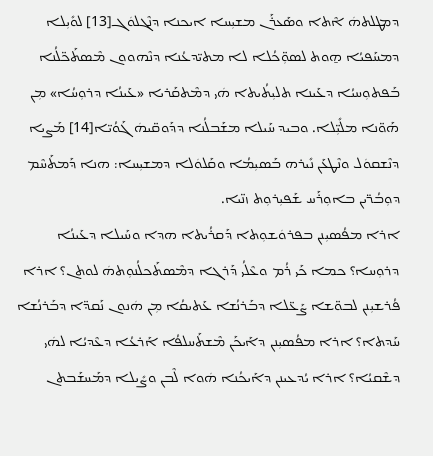ܕܡܛܠܬܗܿ ܐܶܬܐ ܘܣܰܥܪܰܢ ܡܫܝܼܚܐ ܐܝܟܢܐ ܕܢܶܓܠܘܿܓ[13] ܠܘܺܝܼܠܐ ܕܡܚܰܦܝܳܐ ܗ̱ܘܬ ܠܣܘܼ̈ܟܳܠܐ ܠܐ ܡܬܝ̈ܕܥܳܢܐ ܕܢܶܗܘܘܢ ܡܶܣܬܰܟ̈ܠܳܢܐ ܒܰܦܬܘܼܚܝܳܐ ܕܥܰܝܢܐ ܬܠܝܼܬܳܝܬܐ ܗܿܝ ܕܡܶܬܩܰܪܝܐ «ܥܰܝܢܳܐ ܕܪܘܼܚܳܐ» ܡܼܢ ܗܰܘ̈ܢܐ ܡܠܺܝܼ̈ܠܐ. ܘܒܝܕ ܚܰܝܠܐ ܡܫܰܒܠܳܢܐ ܕܕܰܘܩ̈ܝܗܿ ܓܰܘܳܝ̈ܐ[14] ܡܰܨܝܐ ܕܢܶܫܩܘܿܠ ܘܢܶܛܥܰܢ ܢܺܝܪܗ ܒܰܣܝܼܡܳܐ ܘܩܰܠܘܿܠܐ ܕܡܫܝܼܚܐ: ܗܢܐ ܕܰܡܬܰܚܶܡ ܕܘܼܒܳܪ̈ܝܢ ܒܐܘܼܪܰܚ ܫܰܦܝܼܪܘܼܬ ܙܢ̈ܝܐ.
ܐܪܐ ܡܦܳܣܝܼܢܢ ܒܦܪܘܿܫܘܼܬܐ ܕܰܩܪܳܝܬܐ ܗܕܐ ܘܚܰܝܠܐ ܕܥܰܝܢܳܐ ܕܪܘܼܚܐ؟ ܟܡܐ ܟܰܝ ܪܳܡ ܘܥܶܠܳܝ ܕܰܪܓܐ ܕܡܶܣܬܰܟܠܳܢܘܼܬܗܿ ܠܘܬܢ؟ ܐܪܐ ܦܳܪܫܝܼܢܢ ܠܒܘ̈ܫܐ ܨܰܥ̈ܠܐ ܕܒܰܪܢܳܫܐ ܥܰܬܝܩܳܐ ܡܼܢ ܗܿܢܘܢ ܢܰܩܕ̈ܐ ܕܒܰܪܢܳܫܐ ܚܰܕܬܐ؟ ܐܪܐ ܡܦܳܣܝܼܢܢ ܕܐܰܝܟܰܢ ܡܶܫܬܰܚܠܦܳܐ ܐܰܪܥܳܐ ܕܥܶܕܝܳܐ ܠܗܿܝ ܕܫܶܩܝܳܐ؟ ܐܪܐ ܝܳܕܥܝܢܢ ܕܐܰܝܟܳܢܐ ܗܿܘܐ ܠܶܒܢ ܘܨܺܝܠܐ ܕܡܰܚܫܰܒܬܢ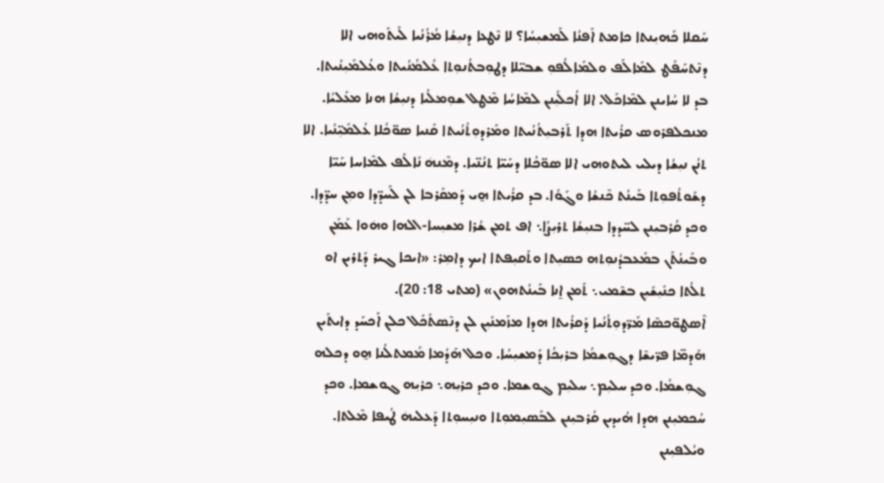ܚܰܩܠܐ ܟܰܗܝܼܢܬܐ ܟܐܡܬ ܐܰܦܢܳܐ ܠܰܡܫܝܼܚܳܐ؟ ܠܐ ܢܶܛܥܐ ܕܢܝܼܫܳܐ ܡܳܪܳܢܳܝܐ ܠܰܝܬܰܘܗܝ ܐܠܐ ܕܢܶܬܚܰܦܰܛ ܠܡܺܐܠܰܦ ܘܠܡܰܐܠܳܦܘܼ ܫܒܝ̈ܠܐ ܕܛܘܼܒܬܳܢܘܼܬܐ ܥܳܠܡܳܢܳܝܬܐ ܘܥܳܠܡܺܝܼܢܳܝܬܐ. ܒܕ ܠܐ ܚܳܐܝܢܢ ܠܡܶܐܟܰܠ. ܐܠܐ ܐܳܟܠܺܝܼܢܢ ܠܡܶܐܚܳܐ ܡܶܛܠ ܫܘܼܡܠܳܝܐ ܕܢܝܼܫܳܐ ܗܢܐ ܡܥܰܠܝܳܐ.
ܡܢܟܠܦܪܘܣ ܩܪܳܝܬܐ ܗܕܐ ܬܰܪܒܝܼܬܳܢܳܝܬܐ ܘܡܰܪܕܘܼܬܳܢܳܝܬܐ ܩܰܢܝܐ ܣܘ̈ܟܳܠܐ ܥܳܠܡܺܝܼ̈ܢܳܝܐ. ܐܠܐ ܬܢܳܢ ܢܝܼܫܳܐ ܕܝܠܝ ܠܝܬܘܗܝ ܐܠܐ ܣܘ̈ܟܳܠܐ ܕܚܰܝ̈ܐ ܬܢܳܢ̈ܝܐ. ܕܡܶܢܗܿ ܢܺܐܠܰܦ ܠܡܶܐܚܐ ܚܰܝ̈ܐ ܕܫܰܘܬܳܦܘܼܬܐ ܒܰܝܢܳܬ ܟܶܢܫܳܐ ܘܓܰܘܳܐ. ܒܕ ܩܪܳܝܬܐ ܗ̱ܝ ܕܰܡܩܰܪܒܐ ܠܢ ܠܰܚܕ̈ܕܐ ܘܡܼܢ ܚܕ̈ܕܐ. ܘܟܕ ܩܳܪܒܝܼܢܢ ܠܚ̈ܕܕܐ ܒܢܝܼܫܳܐ ܬܪܝܼܨܳܐ܆ ܐܦ ܬܡܢ ܫܳܪܐ ܡܫܝܼܚܐ-ܐܠܗܐ ܘܗܿܘܐ ܥܰܡܰܢ ܘܒܰܝܢܳܬܰܢ ܒܡܰܥܒܕܳܢܘܼܬܗ ܟܣܝܼܬܐ ܘܬܰܩܝܼܦܬܐ ܐܝܟ ܕܐܡܼܪ: «ܐܝܟܐ ܓܝܪ ܕܰܬܪܝܢ ܐܘ ܬܠܳܬܐ ܟܢܺܝܼܫܺܝܼܢ ܒܫܶܡܝ܆ ܬܰܡܢ ܐ̱ܢܐ ܒܰܝܢܳܬܗܘܢ» (ܡܬܝ 18: 20).
ܐܶܣܛܘ̈ܟܣܶܐ ܡܰܪ̈ܕܘܼܬܳܢܳܝܐ ܕܰܩܪܳܝܬܐ ܗܕܐ ܡܙܰܡܢܺܝܼܢ ܠܢ ܕܢܶܣܬܰܟܰܠ ܟܠܢ ܐܰܟܚܰܕ ܕܐܝܬܰܝܢ ܗܰܕܡ̈ܐ ܦܪ̈ܝܫܶܐ ܕܓܘܼܫܡܳܐ ܒܪܝܼܟܳܐ ܕܰܡܫܝܼܚܳܐ. ܘܟܠ ܗܰܕܳܡܐ ܡܰܡܬܠܳܢܐ ܗ̱ܘ ܕܟܠܗ ܓܘܼܫܡܳܐ. ܘܟܕ ܚܠܝܼܡ܆ ܚܠܝܼܡ ܓܘܫܡܐ. ܘܟܕ ܟܪܝܼܗ܆ ܟܪܝܼܗ ܓܘܫܡܐ. ܘܟܕ ܚܳܟܡܝܼܢܢ ܗܕܐ ܗܳܝܕܝܢ ܩܳܪܒܝܼܢܢ ܠܒܰܣܝܼܡܘܼܬܐ ܘܢܝܼܚܘܼܬܐ ܕܰܥܠܝܗܿ ܛܳܝܦܐ ܡܶܠܬܐ. ܘܝܳܠܦܝܼܢܢ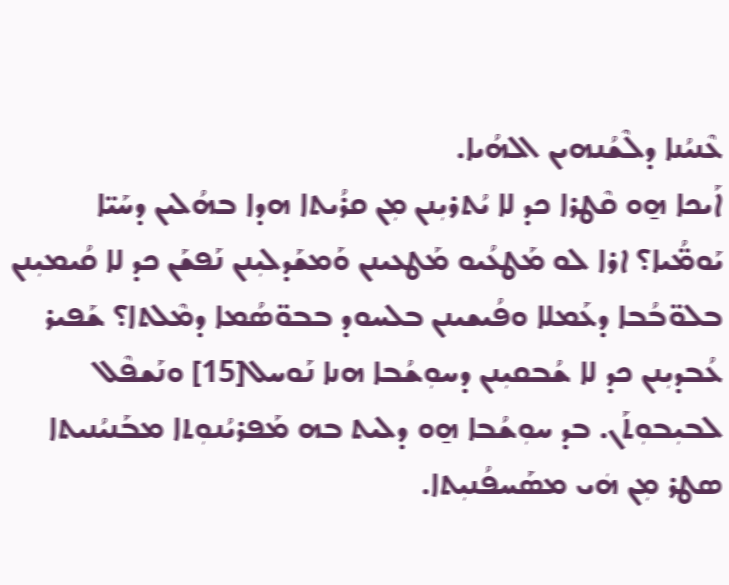ܥܶܢܝܳܢܐ ܕܠܶܫܳܢܗܝܢ ܐܠܗܳܝܐ.
ܐܰܝܟܐ ܗ̱ܘ ܩܶܛܪܐ ܟܕ ܠܐ ܝܳܬܪܝܼܢܢ ܡܼܢ ܩܪܳܝܬܐ ܗܕܐ ܒܗܳܠܝܢ ܕܚܰܝ̈ܐ ܝܰܘܡ̈ܳܝܐ؟ ܐܪܐ ܠܘ ܡܰܛܥܳܝܘ ܡܰܛܥܝܢܢ ܘܰܡܫܰܕܠܝܼܢܢ ܢܰܦܫܰܢ ܟܕ ܠܐ ܩܳܝܡܝܼܢܢ ܒܠܘ̈ܒܳܒܐ ܕܥܰܡܠܐ ܘܦܳܝܫܝܢܢ ܒܠܚܘܕ ܒܒܘ̈ܣܳܡܐ ܕܡܶܠܬܐ؟ ܫܰܦܝܪ ܥܳܒܕܝܼܢܢ ܟܕ ܠܐ ܫܳܒܩܝܼܢܢ ܕܚܘܼܫܳܒܐ ܗܢܐ ܢܰܘܚܠ[15] ܘܢܰܫܦܶܠ ܠܒܝܼܒܘܼܬܰܢ. ܒܕ ܚܘܼܫܳܒܐ ܗ̱ܘ ܕܠܝܬ ܒܗ ܡܰܦܪܝܳܢܘܼܬܐ ܡܒܰܢܝܳܢܝܬܐ ܣܛܪ ܡܼܢ ܗܿܝ ܡܣܰܚܦܳܢܝܼܬܐ.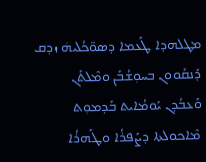ܡܛܠܗܕܐ ܛܰܥܡܐ ܕܣܘ̈ܟܳܠܝܗܿ ܙܕܩ ܕܰܢܩܰܘܘܢ ܒܚܘܼܫܳܒܰܢ ܘܡܶܠܬܰܢ ܘܰܥܒܳܕܢ ܝܰܘܡܳܐܝܬ ܒܰܕܡܘܼܬ ܡܶܐܟܘܠܬܐ ܕܨܰܦܪܳܐ ܘܛܰܗܪܳܐ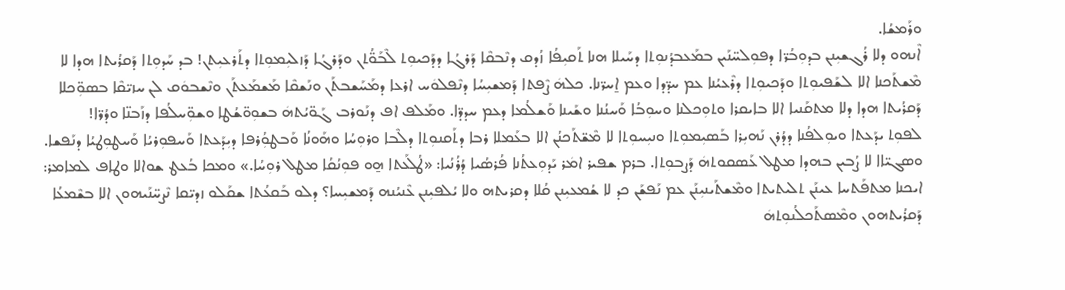ܘܪܰܡܫܳܐ.
ܐܶܢܗܘ ܕܠܐ ܪܳܓܫܝܼܢܢ ܒܕܘܼܒܳܪ̈ܐ ܕܦܘܼܠܚ̈ܢܰܝܢ ܒܡܰܥܒܕܳܢܘܼܬܐ ܕܚܰܝܠܐ ܗܢܐ ܬܰܩܝܼܦܳܐ ܙܳܕܩ ܕܢܶܒܩܶܐ ܕܰܪܓܳܐ ܕܕܰܟܝܘܼܬ ܠܶܒܰܘ̈ܳܬܢ ܘܕܰܪܓܳܐ ܕܰܙܠܝܼܡܘܼܬܐ ܕܬܰܪܥܝܼܬܢ! ܒܕ ܚܰܕܘܼܬܐ ܕܰܩܪܳܝܬܐ ܗܕܐ ܠܐ ܡܶܫܬܰܟܢܐ ܐܠܐ ܠܫܰܦܝܘܼܬܐ ܘܕܰܟܝܘܼܬܐ ܕܪܶܥܝܳܢܐ ܥܡ ܚܕ̈ܕܐ ܘܥܡ ܐ̱ܚܪ̈ܢܐ. ܟܠܗܿ ܨܶܦܬܐ ܕܰܡܫܝܼܚܳܐ ܕܢܶܦܠܘܿܚ ܐܪܥܐ ܕܡܰܚܰܫܒܬܰܢ ܘܢܰܫܩܶܐ ܡܰܫܡܰܥܬܰܢ ܘܢܶܫܒܘܿܩ ܠܢ ܚܙܝ̈ܩܶܐ ܒܣܘܼ̈ܟܠܐ ܕܰܩܪܳܝܬܐ ܗܕܐ ܕܠܐ ܡܬܩܰܢܝܐ ܐܠܐ ܒܐܝܩܪܐ ܘܬܘܼܟܠܢܐ ܘܚܘܼܒܳܐ ܘܰܚܢܳܢܐ ܘܫܰܝܢܐ ܘܰܫܠܳܡܐ ܕܥܡ ܚܕܕ̈ܐ. ܘܡܰܠܦ ܐܦ ܕܢܰܘܪܒ ܓܰܘ̈ܝܳܬܗܿ ܒܫܘܼܘ̈ܫܳܛܐ ܘܫܘܼ̈ܚܠܳܦܐ ܕܙܰܒܢ̈ܐ ܘܕܳܪ̈ܐ!
ܠܦܘܼܬ ܝܕܰܥܬܐ ܘܝܘܼܠܦܳܢܐ ܕܕܳܪܢ ܢܰܗܝܼܪܐ ܒܰܣܝܼܡܘܼܬܐ ܘܢܝܼܚܘܼܬܐ ܠܐ ܡܶܫ̈ܬܰܟܢܳܢ ܐܠܐ ܒܥܰܡܠܐ ܪܒܐ ܕܬܰܩܢܘܼܬܐ ܕܠܶܒܐ ܘܪܘܼܚܳܐ ܘܗܰܘܢܳܐ ܘܰܒܛܘܼܳܪܦܐ ܕܝܼܕܰܥܬܐ ܘܰܚܦܘܼܪܝܳܐ ܘܰܚܛܘܼܛܝܳܐ ܕܢܰܦܫܐ. ܘܣܓܝ̈ܐܐ ܠܐ ܨܳܒܝܢ ܒܗܕܐ ܡܛܠ ܥܰܣܩܘܬܗܿ ܕܰܨܒܘܼܬܐ. ܒܪܡ ܫܦܝܪ ܐܡܿܪ ܝܰܕܘܼܥܬܳܢܐ ܦܳܪܣܳܝܐ ܕܳܪܳܢܳܝܐ: «ܛܳܠܰܥܬܐ ܗ̱ܘ ܦܘܼܢܳܩܳܐ ܡܛܠ ܪܘܼܚܳܐ.» ܘܡܟܐ ܒܳܥܛ ܫܘܐܠܐ ܘܛܐܦ ܠܡܐܡܪ: ܐܝܟܢܐ ܡܬܦܰܬܚܐ ܥܝܢܰܢ ܬܠܝܬܝܬܐ ܘܡܶܫܬܰܝܢܝܼܢܰܢ ܥܡ ܢܰܦܫܰܢ ܟܕ ܠܐ ܫܳܡܥܝܼܢܢ ܩܳܠܐ ܕܩܪܝܬܗ ܘܠܐ ܝܳܠܦܝܼܢܢ ܥܶܢܝܳܢܗ ܕܰܡܫܝܼܚܐ؟ ܕܠܘ ܒܰܩܥܳܬܐ ܫܩܰܠܘ ܙܕܝ̈ܩܐ ܢܶܨܚ̈ܢܰܝܗܘܢ ܐܠܐ ܒܫܶܡܥܳܐ ܕܰܩܪܳܝܬܗܘܢ ܘܡܶܣܬܰܟܠܳܢܘܼܬܗܿ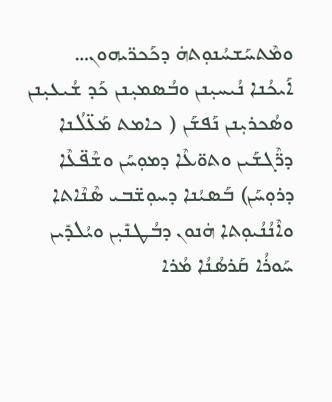ܘܡܶܬܚܰܫܚܳܢܘܼܬܗܿ ܕܟܰܟܪ̈ܝܗܘܢ…
ܐܰܝܟܳܢܐ ܢܳܝܚܝܼܢܢ ܘܒܳܣܡܝܼܢܢ ܟܰܕ ܫܳܝܥܝܼܢܢ ܘܣܳܟܪܝܼܢܢ ܢܰܦܫܰܢ ( ܟܐܡܬ ܡܰܥ̈ܠܳܢܐ ܕܪ̈ܶܓܫܰܝܢ ܘܬܘ̈ܥܶܐ ܕܡܘܼܚܰܢ ܘܫܶܦ̈ܥܶܐ ܕܪܘܼܚܰܢ) ܒܰܣܝܳܢܐ ܕܚܘܼܫ̈ܒܝ ܣܶܢܶܐܬܐ ܘܐܶܢܳܢܳܝܘܼܬܐ ܗܿܢܘܢ ܕܒܳܛܢܺܝܼܢ ܘܝܳܠܕܺܝܢ ܚܰܘܪܳܐ ܩܰܪܣܳܢܳܐ ܡܳܪܐ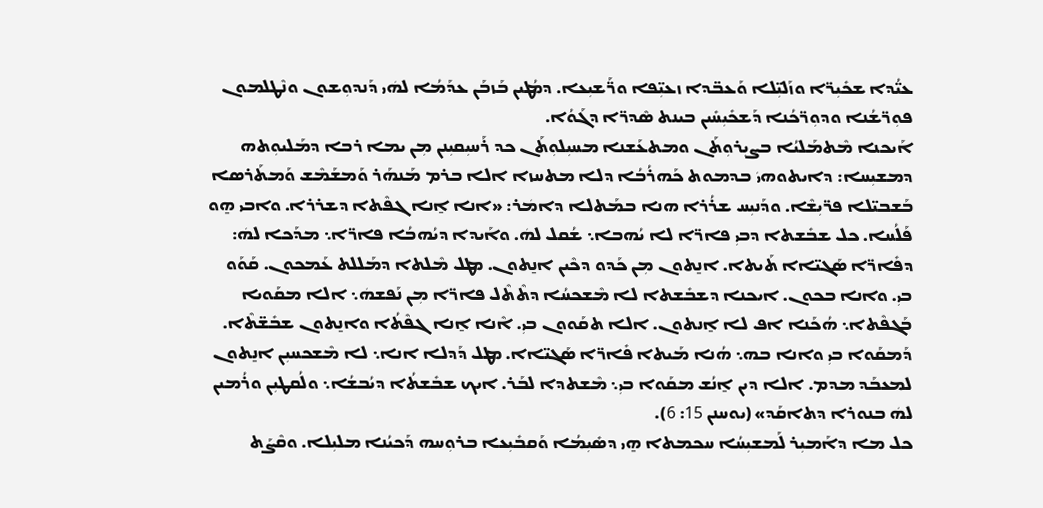ܥܝ̈ܳܕܐ ܫܟܺܝܼܪ̈ܐ ܘܙܰܠܝܼ̈ܠܐ ܘܰܥܒ̈ܕܐ ܙܥܝܼ̈ܦܐ ܘܪ̈ܰܫܝܼܥܐ. ܕܡܳܛܝܢ ܒܰܙܒܰܢ ܥܕܰܡܳܐ ܠܗܿܝ ܕܰܢܕܘܼܫܘܢ ܘܢܶܛܠܡܘܢ ܦܘܼܪ̈ܫܳܢܐ ܘܕܘܼܪ̈ܟܳܢܐ ܕܰܫܟܺܝܼܚܺܝܢ ܒܝܢܬ ܣܶܕܪ̈ܐ ܕܓܰܘܳܐ.
ܐܰܝܟܢܐ ܡܶܬܡܰܠܝܳܐ ܒܨܝܼܪܘܼܬܰܢ ܘܡܬܥܰܫܢܐ ܡܚܝܼܠܘܼܬܰܢ ܟܕ ܪܰܚܝܼܩܝܼܢܢ ܡܼܢ ܝܡܐ ܪܒܐ ܕܡܰܠܝܘܼܬܗ ܕܡܫܝܼܚܐ: ܕܐܝܬܘܗܝܿ ܒܕܡܘܬ ܟܰܗܪܳܒܳܐ ܕܠܐ ܡܬܚܙܐ ܐܠܐ ܒܪܡ ܡܰܢܗܰܪ ܘܰܡܫܰܡܶܫ ܘܰܡܬܰܪܣܐ ܒܰܫܒܝ̈ܠܐ ܦܪ̈ܝܼܫܶܐ. ܘܕܰܢܝܼܚ ܫܪܳܪܐ ܗܢܐ ܒܡܰܬܠܐ ܕܐܡܿܪ: «ܐܢܐ ܐ̱ܢܐ ܓܦܶܬܐ ܕܫܪܪܐ. ܘܐܒܝ ܗ̱ܘ ܦܰܠܳܚܐ. ܟܠ ܫܒܺܫܬܐ ܕܒܝܼ ܦܐܪ̈ܐ ܠܐ ܝܳܗܒܐ܆ ܫܳܩܠ ܠܗܿ. ܘܐܰܝܕܐ ܕܝܳܗܒܳܐ ܦܐܪ̈ܐ܆ ܡܕܰܟܐ ܠܗܿ: ܕܦܺܐܪ̈ܐ ܣܰܓܝ̈ܐܐ ܬܰܝܬܐ. ܐܢ̱ܬܘܢ ܡܼܢ ܟܰܕܘ ܕܟܶܝܢ ܐܢ̱ܬܘܢ. ܡܛܠ ܡܶܠܬܐ ܕܡܰܠܠܬ ܥܰܡܟܘܢ. ܩܰܘܰܘ ܒܝܼ. ܘܐܢܐ ܒܟܘܢ. ܐܝܟܢܐ ܕܫܒܺܫܬܐ ܠܐ ܡܶܫܟܚܳܐ ܕܬܶܬܶܠ ܦܐܪ̈ܐ ܡܼܢ ܢܰܦܫܗܿ܆ ܐܠܐ ܡܩܰܘܝܐ ܒܰܓܦܶܬܐ܆ ܗܳܟܰܢܐ ܐܦ ܠܐ ܐ̱ܢܬܘܢ. ܐܠܐ ܬܩܰܘܘܢ ܒܝܼ. ܐܶܢܐ ܐ̱ܢܐ ܓܦܶܬܳܐ ܘܐܢ̱ܬܘܢ ܫܒܺܫ̈ܬܶܐ. ܕܰܡܩܰܘܐ ܒܝܼ ܘܐܢܐ ܒܗ܆ ܗܳܢܐ ܡܰܝܬܐ ܦܺܐܪ̈ܐ ܣܰܓܝ̈ܐܐ. ܡܛܠ ܕܰܕܠܐ ܐܢܐ܆ ܠܐ ܡܶܫܟܚܝܼܢ ܐܢ̱ܬܘܢ ܠܡܥܒܰܕ ܡܕܡ. ܐܠܐ ܕܝܢ ܐ̱ܢܳܫ ܡܩܰܘܐ ܒܝܼ܆ ܡܶܫܬܕܐ ܠܒܰܪ. ܐܝܟ ܫܒܺܫܬܳܐ ܕܝܳܒܫܳܐ܆ ܘܠܳܩܛܝܼܢ ܘܪܳܡܝܢ ܠܗܿ ܒܢܘܪܐ ܕܬܐܩܰܕ» (ܝܘܚܢܢ 15: 6).
ܟܠ ܡܐ ܕܐܰܡܝܼܪ ܠܰܡܫܝܼܚܳܐ ܚܟܡܬܐ ܗ̱ܝ ܕܣܺܝܼܡܳܐ ܘܰܩܒܺܝܼܥܐ ܒܪܘܼܚܗ ܕܰܟܝܳܢܐ ܡܠܝܼܠܐ. ܘܩܶܨܰܬ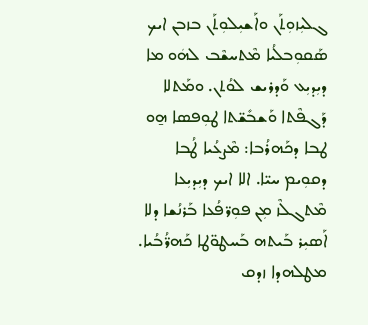ܓܠܝܼܙܘܼܬܰܢ ܘܐܰܫܝܼܠܘܼܬܰܢ ܒܙܒܢ ܐܝܟ ܣܰܩܘܼܒܠܳܝܐ ܡܶܬܚܫܶܒ ܠܗܿܘ ܡܐ ܕܝܼܕܝܼܥ ܘܰܕܪܝܫ ܠܘܳܬܢ. ܘܡܰܬܠܐ ܕܰܓܦܶܬܐ ܘܰܫܒܺܫ̈ܬܐ ܛܘܼܦܣܐ ܗ̱ܘ ܛܒܐ ܕܟܰܗܪܳܒܐ: ܡܶܨܥܳܝܐ ܛܳܒܐ ܕܩܘܼܝܡ ܚܝ̈ܐ. ܐܠܐ ܐܝܟ ܕܝܼܕܝܼܥܐ ܡܶܬܓܠܶܙ ܡܼܢ ܦܘܼܪ̈ܦܳܥܐ ܒܰܪܢܳܫܐ ܕܠܐ ܐܰܣܝܼܪ ܒܰܝܬܗ ܒܰܚܛܘ̈ܛܐ ܟܰܗܪ̈ܳܒܳܝܐ. ܡܛܠܗܕܐ ܙܕܩ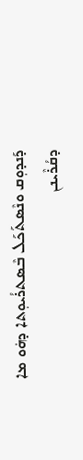ܕܰܢܕܘܼܩ ܘܢܶܣܬܰܟܰܠ ܒܶܣܬܪܳܝܘܼܬܐ ܕܗܿܘ ܡܐ ܕܩܳܪܶܝܢܢ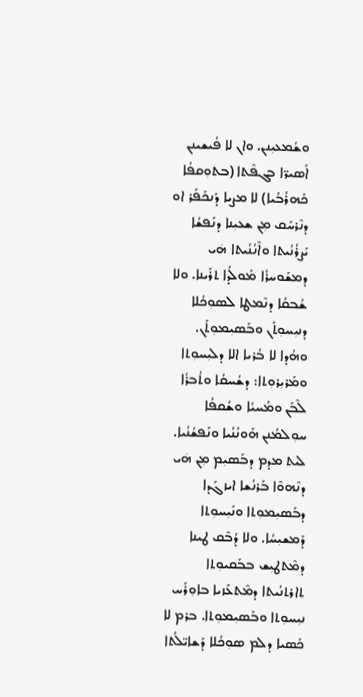ܘܫܳܡܥܝܼܢܢ. ܘܐܢ ܠܐ ܦܳܝܫܝܢܢ ܐܰܣܝܪ̈ܐ ܒܓܦܶܬܐ (ܒܬܘܼܩܦܳܐ ܟܰܗܪܳܒܳܝܐ) ܠܐ ܡܨܝܐ ܕܰܢܟܰܦܰܪ ܐܘ ܕܢܶܪܚܰܩ ܡܼܢ ܫܥܝܼܢܐ ܕܢܰܦܫܳܐ ܝܰܨܪܳܢܳܝܬܐ ܘܐܶܢܳܢܳܝܬܐ ܗܿܝ ܕܡܫܰܘܚܪܳܐ ܡܰܘܠܳܕܐ ܬܪܰܝܢܐ. ܘܠܐ ܫܳܒܩܳܐ ܕܢܶܡܛܐ ܠܣܘܼܟܳܠܐ ܕܢܝܼܚܘܼܬܰܢ ܘܒܰܣܝܼܡܘܼܬܰܢ. ܘܗܳܕܐ ܠܐ ܒܳܪܝܐ ܐܠܐ ܕܠܝܼܚܘܼܬܐ ܘܡܰܪܝܼܪܘܼܬܐ: ܕܫܳܚܩܳܐ ܘܬܳܒܪܳܐ ܠܶܒܰܢ ܘܡܳܚܝܳܐ ܘܫܳܩܦܳܐ ܚܘܼܠܡܳܢܢ ܗܰܘܢܳܢܳܝܐ ܘܢܰܦܫܳܢܳܝܐ.
ܠܝܬ ܡܕܡ ܕܒܰܣܝܼܡ ܡܼܢ ܗܿܝ ܕܢܶܗܘܶܐ ܒܰܪܢܳܫܐ ܐܝܙܓܰܕܐ ܕܒܰܣܝܼܡܘܼܬܐ ܘܢܺܝܼܚܘܼܬܐ ܕܰܡܫܝܼܚܳܐ. ܘܠܐ ܕܳܒܶܩ ܛܝܢܐ ܕܡܶܬܛܝܼܫ ܒܒܰܩܝܘܼܬܐ ܬܐܪܬܢܳܝܬܐ ܕܡܶܬܥܰܙܝܐ ܒܐܘܼܪܰܚ ܢܝܼܚܘܼܬܐ ܘܒܰܣܝܼܡܘܼܬܐ. ܒܪܡ ܠܐ ܟܰܣܝܐ ܕܠܡ ܣܘܼܟܳܠܐ ܕܰܫܐܝ̈ܠܳܬܐ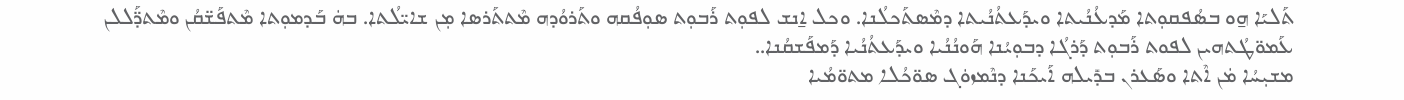ܬܰܠܝܰܐ ܗ̱ܘ ܒܣܳܦܩܘܼܬܐ ܡܰܕܥܳܢܳܝܬܐ ܘܝܕܰܥܬܳܢܳܝܬܐ ܕܡܶܣܬܰܟܠܳܢܐ. ܘܟܠ ܐ̱ܢܫ ܠܦܘܼܬ ܪܰܒܘܼܬ ܣܘܼܦܳܩܗ ܘܬܰܪܘܳܕܗ ܡܶܬܬܰܪܣܐ ܡܼܢ ܫܐܝ̈ܠܳܬܐ. ܒܗܿ ܒܰܕܡܘܼܬܐ ܡܶܬܦܰܫ̈ܩܳܢ ܘܡܶܬܕ̈ܰܠܠܢ ܥܰܡܘ̈ܛܳܬܗܝܢ ܠܦܘܬ ܪܰܒܘܼܬ ܕܰܪܓܳܐ ܕܒܘܼܝܳܢܐ ܗܰܘܢܳܢܳܝܐ ܘܝܕܰܥܬܳܢܳܝܐ ܕܰܡܦܰܫܩܳܢܐ..
ܡܫܝܼܚܳܐ ܡܿܢ ܐܶܬܐ ܘܣܰܥܪܢ ܒܕܺܝܠܗ ܐܰܝܟܰܢܐ ܕܢܶܡܙܘܿܓ ܣܘ̈ܟܳܠܐ ܡܬܘ̈ܡܳܝܐ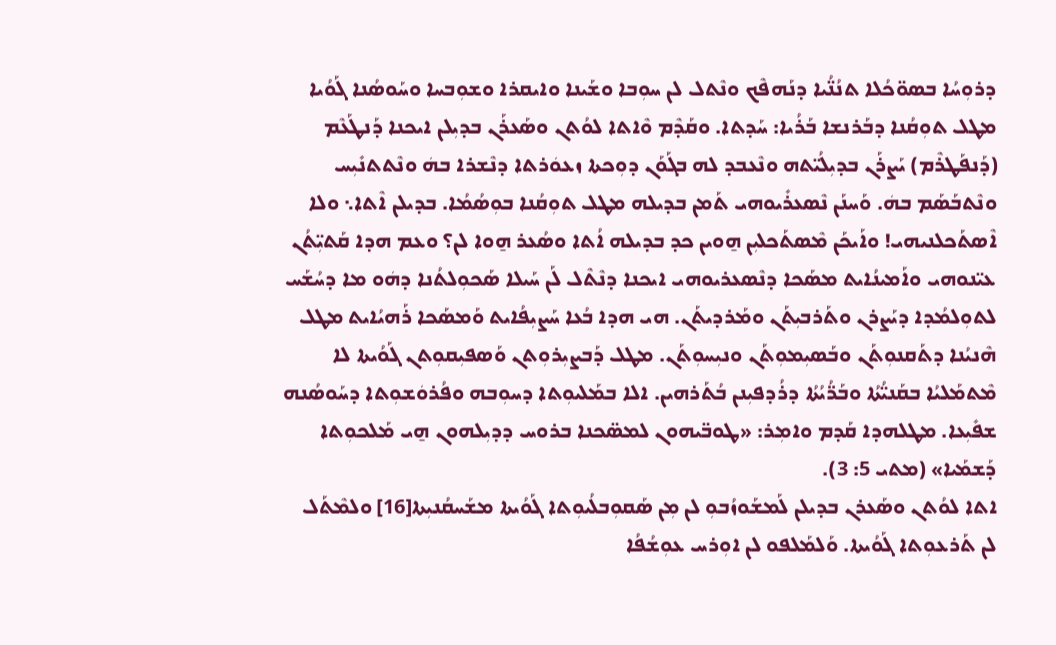ܕܪܘܼܚܳܐ ܒܣܘ̈ܟܳܠܐ ܬܢܳܢ̈ܳܝܐ ܕܢܰܗܦܶܟ ܘܢܶܬܠ ܠܢ ܚܘܼܒܐ ܘܫܰܝܢܐ ܘܐܝܩܪܐ ܘܫܘܼܒܚܐ ܘܚܰܘܣܳܢܐ ܓܰܘܳܝܐ ܡܛܠ ܬܘܼܩܳܢܐ ܕܒܰܪܢܫܐ ܒܰܪܳܝܐ: ܚܰܕܬܐ. ܘܩܰܕܶܡ ܘܶܐܬܐ ܠܘܳܬܢ ܘܣܰܥܪܰܢ ܒܕܝܼܠܢ ܐܝܟܢܐ ܕܰܢܛܰܥܶܡ (ܕܰܢܦܰܛܪܶܡ) ܝܰܨܪܰܢ ܒܕܝܼܠܳܝ̈ܬܗ ܘܢܶܥܒܕ ܠܗ ܒܓܰܘܰܢ ܕܘܼܟܬܐ ܙܥܘܿܪܬܐ ܕܢܶܫܪܐ ܒܗܿ ܘܢܶܬܬܢܺܝܼܚ ܘܢܶܬܒܰܣܰܡ ܒܗܿ. ܘܰܚܢܰܢ ܢܶܣܥܪܺܝܘܗܝ ܬܰܡܢ ܒܕܝܠܗ ܡܛܠ ܬܘܼܩܳܢܐ ܒܘܼܣܳܡܳܐ. ܒܕܝܠܢ ܐܶܬܐ܆ ܘܠܐ ܐܶܣܬܰܟܠܢܝܗܝ! ܘܐܰܝܟܰܢ ܡܶܣܬܰܟܠܝܼܢ ܗ̱ܘܝܢ ܟܕ ܒܕܝܠܗ ܐܳܬܐ ܘܣܳܥܪ ܗ̱ܘܐ ܠܢ؟ ܘܥܡ ܗܕܐ ܩܰܬܝܼ̈ܬܳܢ ܥܝ̈ܢܘܗܝ ܘܐܰܡܝܢܳܐܝܬ ܡܣܰܟܐ ܕܢܶܣܥܪܝܘܗܝ ܐܝܟܢܐ ܕܢܶܬܶܠ ܠܰܢ ܚܰܝܠܐ ܣܰܟܘܼܠܬܳܢܐ ܕܗܿܘ ܡܐ ܕܚܳܫܰܚ ܠܬܘܼܠܡܳܕܐ ܕܝܰܨܪܢ ܘܬܰܪܒܝܼܬܰܢ ܘܡܰܪܕܝܬܰܢ. ܗܝ ܗܕܐ ܒܳܥܐ ܚܰܨܝܼܦܳܐܝܬ ܘܰܡܣܰܟܐ ܪܰܗܝܳܐܝܬ ܡܛܠ ܗܶܢܝܳܢܐ ܕܬܰܩܢܘܼܬܰܢ ܘܒܰܣܝܼܡܘܼܬܰܢ ܘܢܝܼܚܘܼܬܰܢ. ܡܛܠ ܕܰܒܨܝܼܪܘܼܬܢ ܘܰܣܦܝܼܩܘܼܬܢ ܓܰܘܳܝܬܐ ܠܐ ܡܶܬܡܰܠܝܳܐ ܒܩܰܢܝ̈ܳܬܳܐ ܘܒܰܪ̈ܳܝܳܬܳܐ ܕܪܳܕܦܝܼܢܢ ܒܳܬܰܪܗܝܢ. ܐܠܐ ܒܡܰܠܝܘܼܬܐ ܕܚܘܼܒܗ ܘܦܳܪܘܿܫܘܼܬܐ ܕܚܰܘܣܳܢܗ ܫܦܺܝܼܥܐ. ܡܛܠܗܕܐ ܩܰܕܡ ܘܐܡܼܪ: «ܛܘܒ̈ܝܗܘܢ ܠܡܣ̈ܟܢܐ ܒܪܘܚ ܕܕܝܼܠܗܘܢ ܗ̱ܝ ܡܰܠܟܘܼܬܐ ܕܰܫܡܰܝܐ» (ܡܬܝ 5: 3).
ܐܬܐ ܠܘܳܬܢ ܘܣܰܥܪܢ ܒܕܝܠܢ ܠܰܡܫܰܘܙܳܒܘܼ ܠܢ ܡܼܢ ܣܰܩܘܼܒܠܳܝܘܼܬܐ ܓܰܘܳܝܬܐ ܡܫܰܚܩܳܢܝܼܬܐ[16] ܘܠܡܶܬܰܠ ܠܢ ܬܰܪܥܘܼܬܐ ܓܰܘܳܝܬܐ. ܘܰܠܡܰܠܦܘ ܠܢ ܐܘܼܪܚ ܥܘܼܫܳܦܳܐ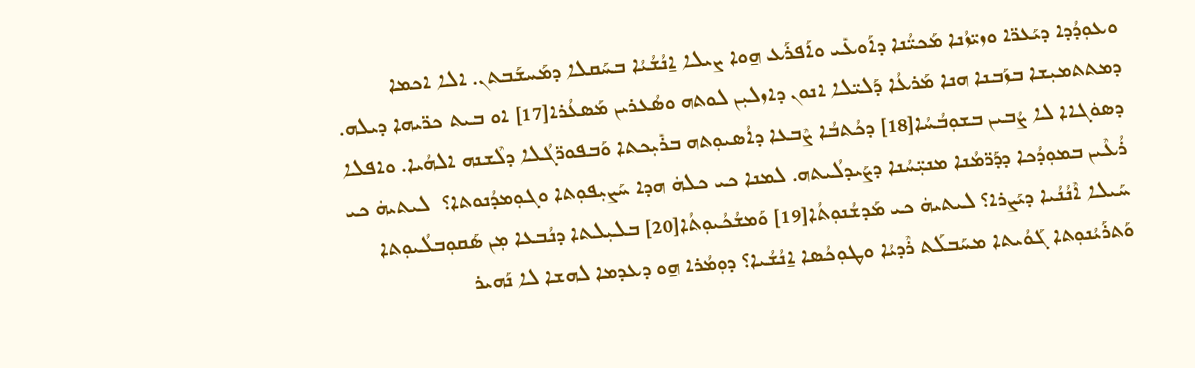ܘܥܘܼܕܳܕܐ ܕܝܰܥܪ̈ܐ ܘܙܝ̈ܙܳܢܐ ܡܰܟܝ̈ܳܢܐ ܕܐܰܘܥܺܝ ܘܐܰܦܪܰܥ ܗ̱ܘܐ ܨܝܠܐ ܐ̱ܢܳܫܳܝܳܐ ܒܚܰܩܠܐ ܕܡܰܚܫܰܒܬܢ. ܐܠܐ ܐܟܡܐ ܕܡܬܬܡܝܼܫܐ ܒܙܰܒܢܐ ܗܢܐ ܡܰܪܥܳܐ ܕܰܠܝ̈ܠܐ ܐܢܘܢ ܕܐܙܠܝܼܢ ܠܘܬܗ ܘܣܳܥܪܝܢ ܡܰܣܥܳܪܐ[17] ܐܘ ܒܝܬ ܟܪ̈ܝܗܐ ܕܝܠܗ. ܕܣܘܿܓܐܐ ܠܐ ܨܳܒܝܢ ܒܫܘܼܒܳܚܳܐ[18] ܕܟܳܬܒܳܐ ܨܶܒܥܐ ܕܐܳܣܝܘܼܬܗ ܒܪܺܝܼܟܬܐ ܘܰܒܦܘܪ̈ܓܳܠܐ ܕܠܶܫܢܗ ܐܠܗܳܝܐ. ܘܐܦܠܐ ܪܳܥܶܝܢ ܒܡܘܼܕܳܟܐ ܕܕܰܪ̈ܡܳܢܐ ܡܢܝܼ̈ܚܳܢܐ ܕܨܰܝܕܠܳܝܬܗ. ܠܡܢܐ ܟܝ ܟܠܗܿ ܗܕܐ ܚܰܨܝܼܦܘܼܬܐ ܘܓܘܼܡܕܳܢܘܬܐ؟  ܠܝܬܝܗܿ ܟܝ ܚܰܝܠܐ ܐܶܢܳܢܳܝܐ ܕܝܰܨܪܐ؟ ܠܝܬܝܗܿ ܟܝ ܡܰܕܫܳܢܘܼܬܳܐ[19] ܘܰܡܫܳܟܳܝܘܼܬܳܐ[20] ܒܠܝܼܠܬܐ ܕܢܳܒܥܐ ܡܼܢ ܣܰܩܘܼܒܠܳܝܘܼܬܐ ܘܰܬܪܰܝܳܢܘܼܬܐ ܓܰܘܳܝܬܐ ܡܚܰܒܠܰܬ ܪܶܕܝܳܐ ܘܛܘܼܟܳܣܐ ܐ̱ܢܳܫܳܝܐ؟ ܕܘܼܡܳܪܐ ܗ̱ܘ ܕܥܕܡܐ ܠܗܫܐ ܠܐ ܢܰܗܝܪ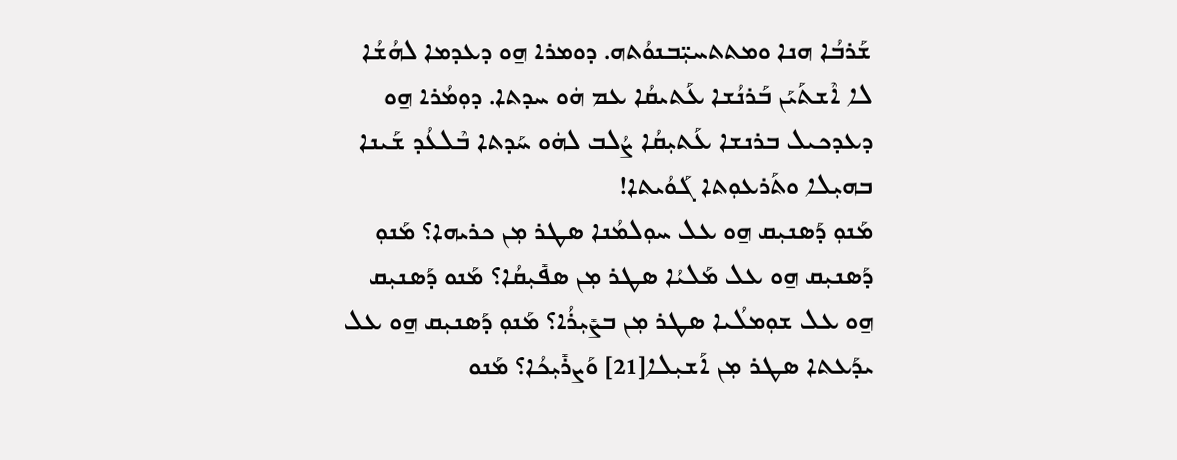ܫܰܪܒܳܐ ܗܢܐ ܘܡܬܬܚܝܼ̈ܒܢܘܳܬܗ. ܕܘܡܪܐ ܗ̱ܘ ܕܥܕܡܐ ܠܗܳܫܳܐ ܠܐ ܐܶܫܬܰܝܰܢ ܒܰܪܢܳܫܐ ܥܰܬܝܩܳܐ ܥܡ ܗܿܘ ܚܕܬܐ. ܕܘܼܡܳܪܐ ܗ̱ܘ ܕܥܕܟܝܠ ܒܪܢܫܐ ܥܰܬܝܼܩܳܐ ܨܳܠܒ ܠܗܿܘ ܚܰܕܬܐ ܒܶܠܥܳܕ ܫܰܝܢܐ ܒܗܝܼܠܐ ܘܬܰܪܥܘܼܬܐ ܓܰܘܳܝܬܐ!
ܡܰܢܘܼ ܕܰܣܢܝܼܩ ܗ̱ܘ ܥܠ ܚܘܼܠܡܳܢܐ ܣܛܪ ܡܼܢ ܟܪܝܗܐ؟ ܡܰܢܘܼ ܕܰܣܢܝܼܩ ܗ̱ܘ ܥܠ ܡܰܠܝܳܐ ܣܛܪ ܡܼܢ ܣܦܺܝܼܩܳܐ؟ ܡܰܢܘ ܕܰܣܢܝܼܩ ܗ̱ܘ ܥܠ ܫܘܼܡܠܳܝܐ ܣܛܪ ܡܼܢ ܒܨܺܝܼܪܳܐ؟ ܡܰܢܘܼ ܕܰܣܢܝܼܩ ܗ̱ܘ ܥܠ ܝܕܰܥܬܐ ܣܛܪ ܡܼܢ ܐܰܫܝܼܠܐ[21] ܘܰܨܪܺܝܼܟܳܐ؟ ܡܰܢܘ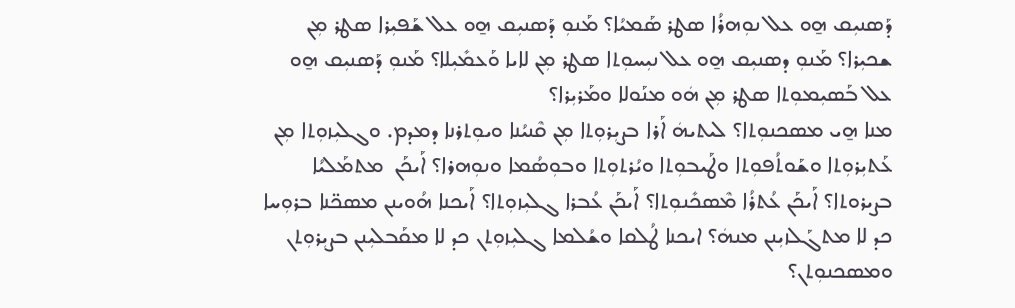ܕܰܣܢܝܼܩ ܗ̱ܘ ܥܠ ܢܘܼܗܪܳܐ ܣܛܪ ܣܰܡܝܳܐ؟ ܡܰܢܘܼ ܕܰܣܢܝܼܩ ܗ̱ܘ ܥܠ ܫܰܦܝܼܪܐ ܣܛܪ ܡܼܢ ܫܟܝܼܪܐ؟ ܡܰܢܘܼ ܕܣܢܝܼܩ ܗ̱ܘ ܥܠ ܢܝܼܚܘܼܬܐ ܣܛܪ ܡܼܢ ܠܐܝܐ ܘܰܥܡܺܝܼܠܐ؟ ܡܰܢܘܼ ܕܰܣܢܝܼܩ ܗ̱ܘ ܥܠ ܒܰܣܝܼܡܘܼܬܐ ܣܛܪ ܡܼܢ ܗܿܘ ܡܢܰܘܠܐ ܘܡܰܪܝܼܪܐ؟
ܡܢܐ ܗ̱ܝ ܡܣܟܢܘܼܬܐ؟ ܠܝܬܝܗܿ ܐܰܪܐ ܒܨܝܼܪܘܼܬܐ ܡܼܢ ܩܶܢܝܳܢܐ ܘܝܘܼܬܪܢܐ ܕܡܕܡ. ܘܓܠܝܼܙܘܼܬܐ ܡܼܢ ܥܰܬܝܼܪܘܼܬܐ ܘܫܰܘܬܳܦܘܼܬܐ ܘܛܰܝܒܘܼܬܐ ܘܝܳܪܬܘܼܬܐ ܘܒܘܼܣܳܡܐ ܘܢܘܼܗܪܐ؟ ܐܰܝܟܰܢ  ܡܬܡܰܠܝܳܐ ܒܨܝܪܘܬܐ؟ ܐܰܝܟܰܢ ܥܳܬܪܳܐ ܡܶܣܟܺܢܘܼܬܐ؟ ܐܰܝܟܰܢ ܥܳܒܪܐ ܓܠܝܼܙܘܼܬܐ؟ ܐܰܝܟܢܐ ܗܳܘܝܢܢ ܡܣܟ̈ܢܐ ܒܪܘܼܚܐ ܟܕ ܠܐ ܡܬܓܰܠܙܝܼܢܢ ܡܢܗܿ؟ ܐܝܟܢܐ ܛܳܠܩܐ ܘܫܳܠܡܐ ܓܠܝܼܙܘܼܬܢ ܟܕ ܠܐ ܡܩܰܒܠܝܼܢܢ ܒܨܝܼܪܘܼܬܢ ܘܡܣܟܢܘܼܬܢ؟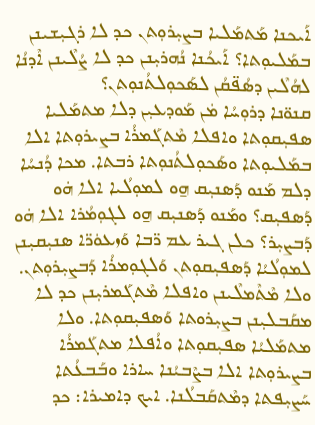ܐܰܝܟܢܐ ܡܰܬܡܰܠܝܐ ܒܨܝܼܪܘܼܬܢ ܟܕ ܠܐ ܪܓܝܼܫܝܢܢ ܒܡܰܠܝܘܼܬܐ؟ ܐܰܝܟܳܢܐ ܢܳܗܪܝܼܢܢ ܟܕ ܠܐ ܨܳܠܶܝܢܢ ܐܶܕܢܳܐ ܠܗܳܠܶܝܢ ܕܣܳܦ̈ܩܳܢ ܠܣܰܟܘܼܠܬܳܢܘܼܬܢ؟
ܩܢܘ̈ܢܐ ܕܪܘܼܚܳܐ ܡܿܢ ܡܰܘܕܥܝܼܢ ܕܠܐ ܡܬܡܰܠܝܐ ܣܦܝܼܩܘܼܬܐ ܘܐܦܠܐ ܡܶܬܓܰܡܪܳܐ ܒܨܝܪܘܼܬܐ ܐܠܐ ܒܡܰܠܝܘܼܬܐ ܘܣܰܟܘܼܠܬܳܢܘܼܬܐ ܪܒܬܐ. ܡܟܐ ܕܳܢܚܳܐ ܕܠܡ ܡܰܢܘ ܕܰܣܢܝܼܩ ܗ̱ܘ ܠܡܘܼܠܳܝܐ ܐܠܐ ܗܿܘ ܕܰܣܦܝܼܩ؟ ܘܡܰܢܘ ܕܰܣܢܝܼܩ ܗ̱ܘ ܠܓܘܼܡܳܪܐ ܐܠܐ ܗܿܘ ܕܰܒܨܝܼܪ؟ ܟܠܢ ܓܝܪ ܥܡ ܪ̈ܒܐ ܘܰܙܥܘܿܪ̈ܐ ܣܢܝܼܩܝܼܢܢ ܠܡܘܼܠܳܝܳܐ ܕܰܣܦܝܼܩܘܼܬܢ ܘܰܠܓܘܼܡܪܳܐ ܕܰܒܨܝܼܪܘܼܬܢ. ܘܠܐ ܡܶܬܶܡܠܶܝܢܢ ܘܐܦܠܐ ܡܶܬܓܰܡܪܝܼܢܢ ܟܕ ܠܐ ܡܩܰܒܠܝܼܢܢ ܒܨܝܼܪܘܬܐ ܘܰܣܦܝܼܩܘܼܬܐ. ܘܠܐ ܡܬܡܰܠܝܳܐ ܣܦܝܼܩܘܼܬܐ ܘܐܳܦܠܐ ܡܬܓܰܡܪܳܐ ܒܨܝܪܘܼܬܐ ܐܠܐ ܒܨܶܒܝܳܢܐ ܚܐܪܐ ܘܒܰܒܥܳܬܐ ܚܰܨܝܼܦܬܐ ܕܡܶܬܩܰܒܠܳܢܐ. ܐܝܟ ܕܐܡܝܪܐ: ܟܕ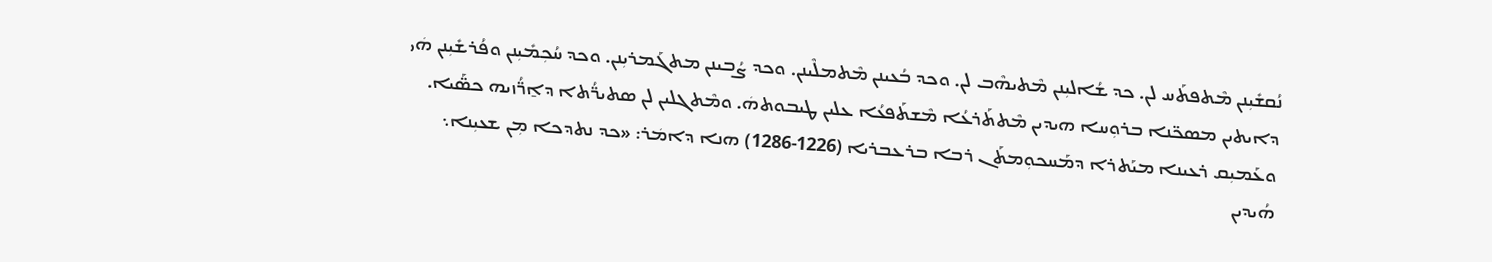ܢܳܩܫܺܝܼܢܢ ܡܶܬܦܬܰܚ ܠܢ. ܟܕ ܫܳܐܠܝܼܢܢ ܡܶܬܝܗܶܒ ܠܢ. ܘܟܕ ܒܳܥܝܢܢ ܡܶܬܡܠܶܝܢܢ. ܘܟܕ ܨܳܒܝܢܢ ܡܬܓܰܡܪܝܼܢܢ. ܘܟܕ ܚܳܟܼܡܺܝܼܢܢ ܘܦܳܪܫܺܝܼܢܢ ܗܿܝ ܕܐܝܬܝܢ ܡܣܟ̈ܢܐ ܒܪܘܼܚܐ ܗܝܕܝܢ ܡܶܬܬܰܪܥܳܐ ܡܶܫܬܰܦܥܳܐ ܥܠܝܢ ܛܝܒܘܬܗܿ. ܘܡܶܬܓܠܝܢ ܠܢ ܣܬܝܪ̈ܳܬܐ ܕܐ̱ܪ̈ܳܙܝܗ ܟܣ̈ܰܝܐ. ܘܥܰܡܝܼܩ ܪܥܝܢܐ ܡܝܰܬܪܐ ܕܡܰܚܟܘܼܡܬܰܢ ܪܒܐ ܒܪܥܒܪܝܐ (1226-1286) ܗܢܐ ܕܐܡܿܪ: «ܟܕ ܢܬܕܟܐ ܡܼܢ ܫܥܝܼܢܐ܆ ܗܳܝܕܝܢ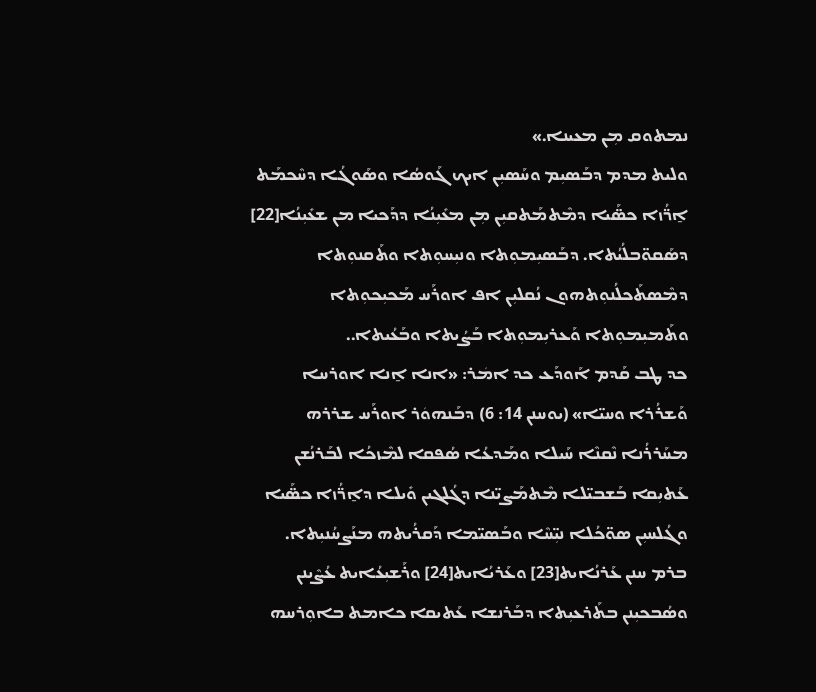ܢܡܬܘܩ ܡܼܢ ܡܥܝܢܐ.»
ܘܠܝܬ ܡܕܡ ܕܒܰܣܝܼܡ ܘܚܰܣܝܼܢ ܐܝܟ ܓܰܘܣܳܐ ܘܣܰܘܓܳܐ ܕܚܶܟܡܰܬ ܐ̱ܪ̈ܳܙܐ ܟܣ̈ܰܝܐ ܕܡܶܬܡܰܬܩܝܼܢ ܡܼܢ ܡܥܺܝܼܢܳܐ ܕܕܰܟܝܐ ܡܢ ܫܥܺܝܼܢܳܐ[22] ܕܣܰܩܘ̈ܒܠܳܝܳܬܐ. ܕܒܰܣܝܼܡܘܼܬܐ ܘܢܝܼܚܘܼܬܐ ܘܬܰܩܢܘܼܬܐ ܕܡܶܣܬܰܟܠܳܢܘܼܬܗܘܢ ܢܳܩܠܝܼܢ ܐܦ ܐܘܪܰܚ ܡܰܟܝܼܟܘܼܬܐ ܘܬܰܡܝܼܡܘܼܬܐ ܘܰܥܪܝܼܡܘܼܬܐ ܒܰܨܳܝܬܐ ܘܒܰܥܳܝܬܐ..
ܟܕ ܛܒ ܩܰܕܡ ܐܰܘܕܰܥ ܟܕ ܐܡܿܪ: «ܐܢܐ ܐ̱ܢܐ ܐܘܪܚܐ ܘܰܫܪܳܪܐ ܘܚܝ̈ܐ» (ܝܘܚܢܢ 14: 6) ܕܒܰܢܗܘܿܪ ܐܘܪܰܚ ܫܪܪܗ ܡܚܰܪܪܳܢܐ ܢܶܩܢܶܐ ܚܰܝܠܐ ܘܡܰܕܥܳܐ ܣܳܦܩܐ ܠܡܶܙܟܳܐ ܠܒܰܪܢܳܫܢ ܥܰܬܝܼܩܐ ܒܰܫܒܝ̈ܠܐ ܡܶܬܡܰܨܝ̈ܢܐ ܕܓܳܠܓܝܢ ܘܺܝܠܐ ܕܐ̱ܪ̈ܳܙܐ ܟܣ̈ܰܝܐ ܘܓܳܠܚܝܼܢ ܣܘ̈ܟܳܠܐ ܢܝܼ̈ܚܶܐ ܘܒܰܣܝ̈ܡܐ ܕܰܩܪܳܝܬܗ ܡܢܰܨܚܳܢܝܼܬܐ. ܒܪܡ ܚܢܢ ܥܰܪܢܳܐܝܬ[23] ܘܥܰܪܝܳܐܝܬ[24] ܘܪܰܫܝܼܥܳܐܝܬ ܥܳܨܶܝܢܢ ܘܣܳܒܟܝܼܢܢ ܒܬܰܪܥܝܼܬܐ ܕܒܰܪܢܫܐ ܥܰܬܝܩܐ ܟܐܡܬ ܒܐܘܼܪܚܗ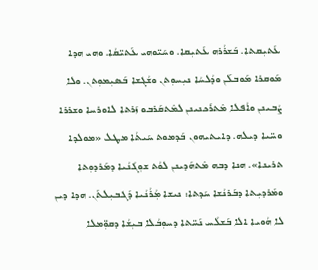ܥܰܬܝܼܩܬܐ. ܒܰܫܪܳܪܗ ܥܰܬܝܼܩܐ. ܘܚܰܝ̈ܘܗܝ ܥܰܬܝ̈ܩܳܐ. ܘܗܝ ܗܕܐ ܡܰܘܩܪܐ ܡܰܘܒܠܰܢ ܘܕܳܠܚܳܐ ܢܝܼܚܘܼܬܢ ܘܫܳܓܫܐ ܒܰܣܝܼܡܘܼܬܢ. ܘܠܐ ܨܳܒܝܢܢ ܘܐܳܦܠܐ ܡܶܬܪܰܟܢܝܢܢ ܠܡܶܬܩܰܪܒܘ ܙܰܪܬܐ ܠܐܘܪܚܐ ܘܫܪܪܐ ܘܚ̈ܝܐ ܕܝܠܗ. ܕܐܝܬܝܗܘܢ ܒܰܕܡܘܬ ܚܰܝܬܳܐ ܡܛܠ «ܡܘܠܕܐ ܬܪܝܢܐ». ܗܢܐ ܕܒܗ ܡܶܬܗܰܕܝܢܢ ܠܘܳܬ ܫܘܼܓܳܢܳܝܐ ܕܡܰܪܕܘܼܬܐ ܘܡܰܪܕܝܼܬܐ ܕܒܰܪܢܳܫܐ ܚܰܕܬܐ: ܢܝܫܐ ܡܼܳܪܳܢܳܝܐ ܕܰܓܒܝܼܠܬܰܢ. ܗܕܐ ܕܝܢ ܠܐ ܗܳܘܝܐ ܐܠܐ ܒܰܫܠܳܚ ܢܰܚ̈ܬܐ ܕܚܘܼܒܳܠܐ ܒܝܼܫܳܐ ܕܩܘܼ̈ܡܠܐ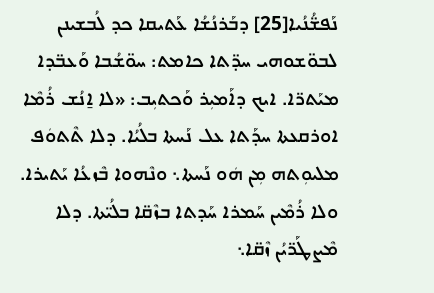ܢܰܦܫ̈ܳܢܳܝܐ[25] ܕܒܰܪܢܳܫܳܐ ܥܰܬܝܩܐ ܟܕ ܠܳܒܫܝܢܢ ܠܒܘ̈ܫܘܗܝ ܚܕ̈ܬܐ ܟܐܡܬ: ܚܘ̈ܫܳܒܐ ܘܰܥܒ̈ܕܐ ܡܝܰܬܪ̈ܐ. ܐܝܟ ܕܐܰܡܝܼܪ ܘܰܟܬܝܼܒ: «ܠܐ ܐ̱ܢܳܫ ܪܳܡܶܐ ܐܘܪܩܥܬܐ ܚܕܰܬܐ ܥܠ ܢܰܚܬܐ ܒܠܳܝܳܐ. ܕܠܐ ܬܶܬܘܿܦ ܡܠܝܘܼܬܗ ܡܼܢ ܗܿܘ ܢܰܚܬܐ܆ ܘܢܶܗܘܐ ܒܶܙܥܳܐ ܝܰܬܝܪܐ. ܘܠܐ ܪܳܡܶܝܢ ܚܰܡܪܐ ܚܰܕܬܐ ܒܙܶܩ̈ܐ ܒܠܳܝ̈ܬܐ. ܕܠܐ ܡܶܨܛܰܪ̈ܝܳܢ ܙܶܩ̈ܐ܆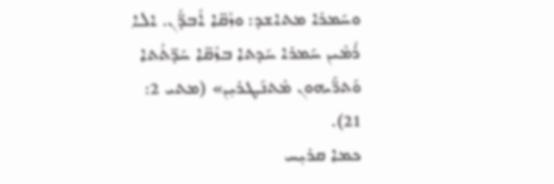ܘܚܰܡܪܐ ܡܬܐܫܕ: ܘܙܶܩ̈ܐ ܐܳܒܕ̈ܳܢ. ܐܠܐ ܪܳܡܶܝܢ ܚܰܡܪܐ ܚܰܕܬܐ ܒܙܶܩ̈ܐ ܚܰܕ̈ܬܳܬܐ ܘܰܬܪ̈ܰܝܗܘܢ ܡܶܬܢܰܛܪܝܼܢ» (ܡܬܝ 2: 21).
ܟܡܐ ܩܪܝܼܚ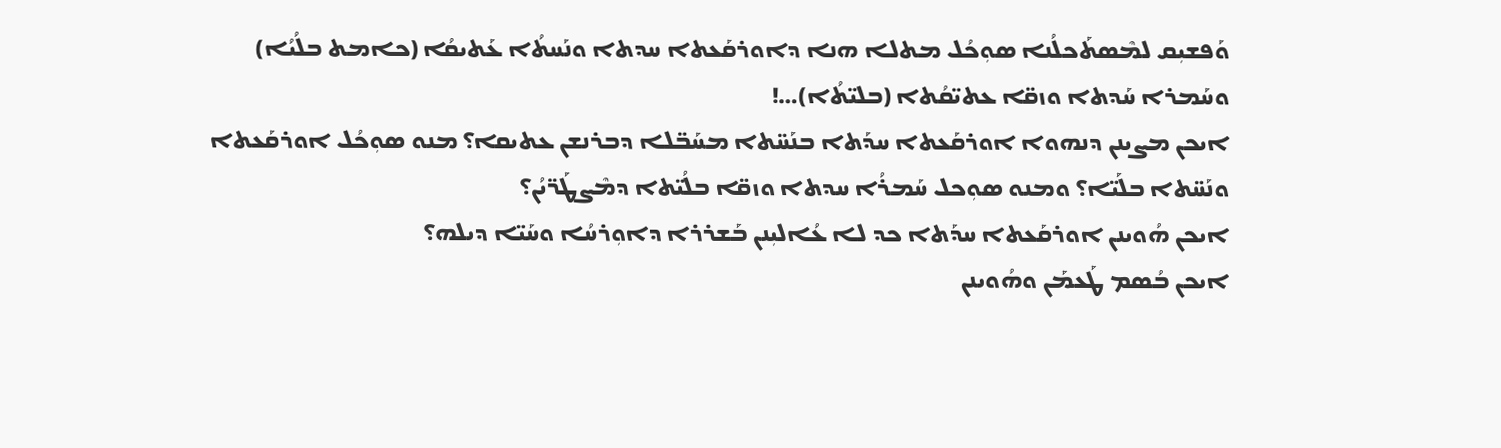ܘܰܦܫܝܼܩ ܠܡܶܣܬܰܟܠܳܢܐ ܣܘܼܟܳܠ ܡܬܠܐ ܗܢܐ ܕܐܘܪܩܰܥܬܐ ܚܕܬܐ ܘܢܰܚܬܳܐ ܥܰܬܝܩܳܐ (ܟܐܡܬ ܒܠܳܝܳܐ) ܘܚܰܡܪܐ ܚܰܕܬܐ ܘܙܩ̈ܐ ܥܬܝ̈ܩܳܬܐ (ܒܠܝ̈ܬܳܐ)…!
ܐܝܟܢ ܡܨܝܢܢ ܕܢܗܘܐ ܐܘܪܩܰܥܬܐ ܚܕܰܬܐ ܒܢܰܚ̈ܬܐ ܡܚܰܒ̈ܠܐ ܕܒܪܢܫܢ ܥܬܝܩܐ؟ ܡܢܘ ܣܘܼܟܳܠ ܐܘܪܩܰܥܬܐ ܘܢܰܚ̈ܬܐ ܒܠܰܝ̈ܐ؟ ܘܡܢܘ ܣܘܼܟܠ ܚܰܡܪܳܐ ܚܕܬܐ ܘܙܩ̈ܐ ܒܠܳܝ̈ܬܐ ܕܡܶܨܛܰܪ̈ܝܳܢ؟
ܐܝܟܢ ܗܳܘܝܢܢ ܐܘܪܩܰܥܬܐ ܚܕܰܬܐ ܟܕ ܠܐ ܥܳܐܠܝܼܢܢ ܒܰܫܪܪܐ ܕܐܘܼܪܚܳܐ ܘܚܰܝ̈ܐ ܕܝܠܗ؟
ܐܝܟܢ ܒܳܣܡ ܛܰܥܡܰܢ ܘܗܳܘܝܢܢ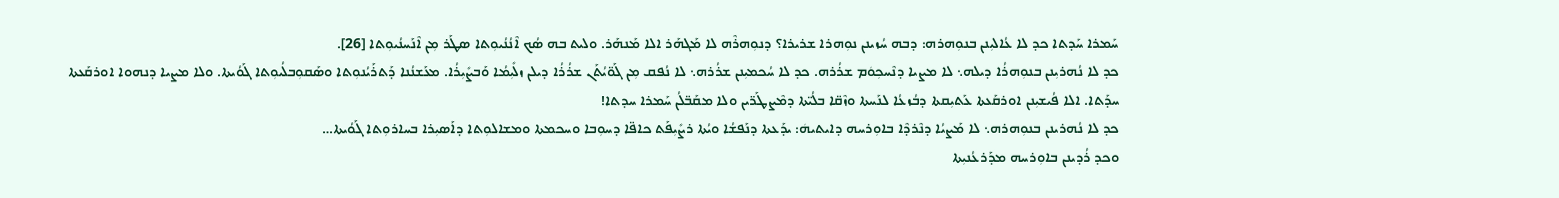ܚܰܡܪܐ ܚܰܕܬܐ ܟܕ ܠܐ ܥܳܐܠܝܼܢܢ ܒܢܘܼܗܪܗ: ܕܒܗ ܚܳܙܝܢܢ ܢܘܼܗܪܐ ܫܪܝܪܐ؟ ܕܢܘܼܗܪܶܗ ܠܐ ܡܰܓܗܰܪ ܐܠܐ ܡܰܢܗܰܪ. ܘܠܝܬ ܒܗ ܣܳܟ ܐܶܢܳܢܳܝܘܼܬܐ ܣܛܰܪ ܡܼܢ ܐܶܢܰܚܢܳܝܘܼܬܐ [26].
ܟܕ ܠܐ ܢܳܗܪܝܼܢܢ ܒܢܘܼܗܪܳܐ ܕܝܠܗ܆ ܠܐ ܡܨܝܐ ܕܢܶܚܟܼܘܿܡ ܫܪܳܪܗ. ܟܕ ܠܐ ܚܳܟܡܝܼܢܢ ܫܪܳܪܗ܆ ܠܐ ܢܳܦܩ ܡܼܢ ܓܰܘ̈ܝܳܬܰܢ ܫܪܳܪܳܐ ܕܝܠܢ ܙܠܺܝܼܡܳܐ ܘܰܒܨܺܝܼܪܳܐ. ܡܥܰܫܢܳܢܐ ܕܰܬܪܰܝܳܢܘܼܬܐ ܘܣܰܩܘܼܒܠܳܝܘܼܬܐ ܓܰܘܳܝܬܐ. ܘܠܐ ܡܨܝܐ ܕܢܗܘܐ ܐܘܪܩܰܥܬܐ ܚܕܰܬܐ. ܐܠܐ ܦܳܝܫܝܼܢܢ ܐܘܪܩܰܥܬܐ ܥܰܬܝܼܩܬܐ ܕܒܳܙܥܳܐ ܠܢܰܚܬܐ ܘܙܶܩ̈ܐ ܒܠܳܝ̈ܬܐ ܕܡܶܨܛܰܪ̈ܝܢ ܘܠܐ ܡܩܰܒ̈ܠܳܢ ܚܰܡܪܐ ܚܕܬܐ!
ܟܕ ܠܐ ܢܳܗܪܝܢܢ ܒܢܘܼܗܪܗ܆ ܠܐ ܡܰܨܝܳܐ ܕܢܶܪܕܶܐ ܒܐܘܼܪܚܗ ܕܐܝܬܝܗܿ: ܝܕܰܥܬܐ ܕܢܰܦܫܳܐ ܘܝܳܬܐ ܪܨܺܝܼܦܰܬ ܟܐܦ̈ܐ ܕܚܘܼܒܐ ܘܚܟܡܬܐ ܘܡܫܐܠܘܼܬܐ ܕܐܰܣܝܼܪܐ ܒܚܐܪܘܼܬܐ ܓܰܘܳܝܬܐ…
ܘܟܕ ܪܳܕܝܢܢ ܒܐܘܼܪܚܗ ܡܕܰܪܥܳܢܝܼܬܐ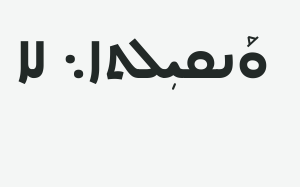ܘܰܢܩܝܼܠܬܐ܆ ܠܐ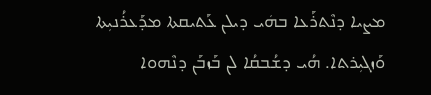ܡܨܝܐ ܕܢܶܬܪܰܥܐ ܒܗܿܝ ܕܝܠܢ ܥܰܬܝܩܬܐ ܡܕܰܥܪܳܢܝܼܬܐ ܘܰܙܓܝܼܪܬܐ. ܗܳܝ ܕܫܳܒܩܳܐ ܠܢ ܒܰܙܒܰܢ ܕܢܶܗܘܐ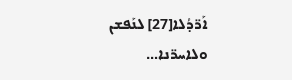ܐܰܪ̈ܕܳܠܐ[27] ܠܢܰܦܫܢ ܘܠܐܚܪ̈ܢܐ…